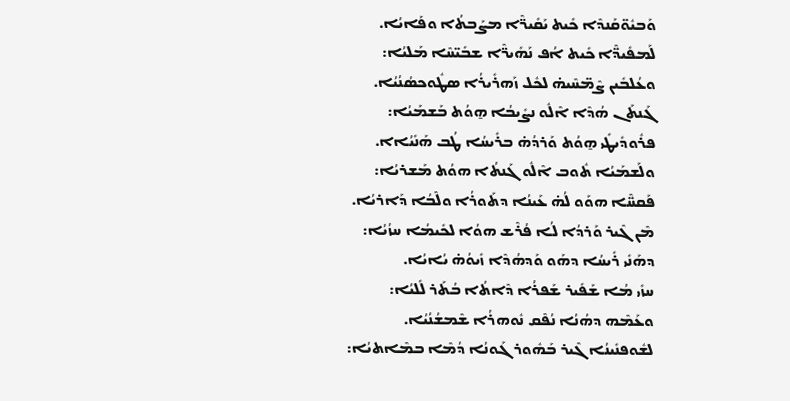ܘܰܒܝܽܘ̈ܩܰܢܕܶܐ ܟܺܝܬ ܝܰܩܺܝܪ̈ܶܐ ܡܨܰܒܬܳܐ ܘܦܰܐܝܳܐ.
ܠܰܡܦܺܝܕ̈ܶܐ ܟܺܝܬ ܐܳܦ ܢܰܗܺܝܪ̈ܶܐ ܫܒܺܝ̈ܚܶܐ ܡܰܠܝܳܐ:
ܘܥܳܠܒܺܝܢ ܨܶܡ̈ܚܶܝܗ̇ ܠܟܽܠ ܙܰܗܪܺܝܪܳܐ ܣܛܽܘܟܣܳܢܳܝܳܐ.
ܓܰܢܬܰܢ ܗܳܕܶܐ ܐܶܠܽܘ ܢܨܺܝܒܳܐ ܗ̱ܘܳܬ ܒܰܫܡܰܝܳܐ:
ܦܪܽܘܕܺܝܛܺܝ ܗ̱ܘܳܬ ܘܰܪܕܳܗ̇ ܒܪܺܝܚܳܐ ܛܳܒ ܗܰܢܺܝܳܐܐ.
ܘܠܰܫܡܰܝܳܐ ܬܽܘܒ ܐܶܠܽܘ ܓܰܢܬܳܐ ܗܘܳܬ ܡܰܫܪܝܳܐ:
ܦܰܩܚ̈ܶܐ ܗܘܰܘ ܠܳܗ̇ ܥܰܝܢܳܐ ܕܬܰܘܪܳܐ ܘܠܶܒܳܐ ܕܰܐܪܝܳܐ.
ܡܶܢ ܓܶܝܪ ܘܰܪܕܳܐ ܠܳܐ ܦܳܪܶܫ ܗܘܳܐ ܠܟܺܝܡܳܐ ܚܙܳܝܳܐ:
ܕܗܰܢܺܝ ܪܺܝܚܳܐ ܕܗܰܘ ܘܰܕܗܳܕܶܐ ܙܺܝܘܳܗ̇ ܝܳܐܝܳܐ.
ܚܙܺܝ ܡܳܐ ܫܰܦܺܝܪ ܫܰܦܪܳܐ ܕܶܐܬܳܐ ܒܳܬܰܪ ܠܺܠܝܳܐ:
ܘܥܰܡܶܗ ܕܗܳܢܳܐ ܢܳܦܶܩ ܢܽܘܗܪܳܐ ܫܶܡܫܳܢܳܝܳܐ.
ܠܫܽܘܦܢܺܝܢܳܐ ܓܶܝܪ ܒܰܗܽܘܪ ܓܰܘܢܳܐ ܕܳܡܶܐ ܒܡܶܐܬܝܳܐ: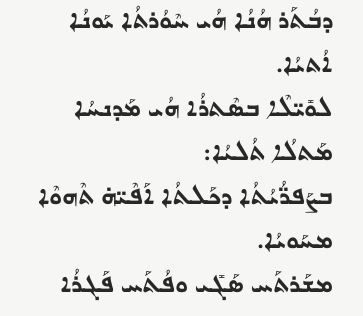ܕܒܳܬܰܪ ܗܳܢܳܐ ܗܳܝ ܚܶܘܳܪܬܳܐ ܝܰܘܢܳܐ ܐܳܬܝܳܐ.
ܠܘܺܝ̈ܠܶܐ ܒܣܶܬܪܳܐ ܗܳܝ ܡܰܕܢܚܳܐ ܡܰܬܠܳܐ ܬܳܠܝܳܐ:
ܒܨܰܦܪ̈ܳܝܳܬܳܐ ܕܟܰܠܬܳܐ ܐܰܦܶܝ̈ܗ̇ ܬܶܗܘܶܐ ܡܚܰܘܝܳܐ.
ܡܫܰܪܬܰܚ ܣܰܓܺܝ ܘܦܳܬܰܚ ܦܰܓܪܳܐ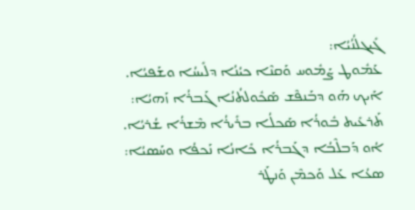ܓܺܝܓܠܳܢܳܝܳܐ:
ܥܰܡܽܘܛ ܨܰܡܽܘܚ ܘܰܩܢܶܐ ܟܝܳܢܳܐ ܕܠܺܝܚܳܐ ܘܫܰܦܝܳܐ.
ܐܰܝܟ ܗܰܘ ܕܒܰܢܦܶܫ ܣܰܟܽܘܠܬܳܢܳܐ ܓܰܒܪܳܐ ܙܰܗܝܳܐ:
ܬܰܪܥܺܝܬ ܒܽܘܪܳܐ ܣܰܟܠܳܐ ܒܪܺܝܪܳܐ ܡܶܫܪܳܐ ܫܳܪܝܳܐ.
ܐܳܘ ܕܰܒܠܶܒܳܐ ܕܓܰܒܪܳܐ ܟܺܐܢܳܐ ܢܰܟܦܳܐ ܘܚܰܣܝܳܐ:
ܣܥܳܐ ܥܰܠ ܘܰܟܡܶܢ ܘܰܢܛܰܪ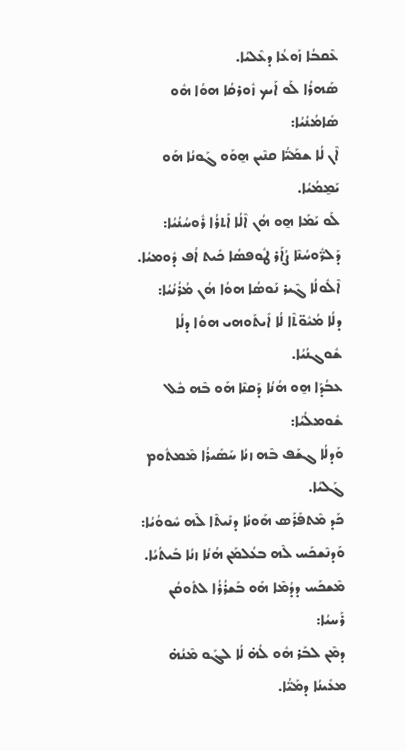ܥܶܩܒܳܐ ܙܰܘܥܳܐ ܕܥܶܠܝܳܐ.
ܣܰܗܪܳܐ ܠܰܘ ܐܰܝܟ ܙܽܘܪܩܳܐ ܗܘܳܐ ܗܽܘ ܣܺܐܡܳܢܳܝܳܐ:
ܐܶܢ ܠܳܐ ܫܡܰܝ̈ܳܐ ܩܢܶܝܢ ܗ̱ܘܰܘ ܓܰܘܢܳܐ ܗܰܘ ܝܰܡ̱ܡܳܝܳܐ.
ܠܰܘ ܝܰܡܰܐ ܗ̱ܘ ܗܳܢ ܐܶܠܳܐ ܐܰܬܪܳܐ ܪܽܘܚܳܢܳܝܳܐ:
ܕܰܠܪ̈ܽܘܚܳܢܶܐ ܨܳܐܰܪ ܛܽܘܦܣܳܐ ܟܺܝܬ ܐܳܦ ܕܽܘܡܝܳܐ.
ܐܶܠܽܘܠܳܐ ܓܶܝܪ ܢܰܘܣܳܐ ܗܘܳܐ ܗܳܢ ܡܳܪܳܢܳܝܳܐ:
ܕܠܳܐ ܡܳܝܽܘ̈ܬܶܐ ܠܳܐ ܐܺܝܬܰܘܗܝ ܗܘܳܐ ܕܠܳܐ ܫܽܘܓܢܳܝܳܐ.
ܥܒܳܕܰܐ ܗ̱ܘ ܗܳܢܳܐ ܕܰܩܢܶܐ ܗܰܘ ܒܶܗ ܟܽܠ ܫܽܘܡܠܳܝܳܐ:
ܘܰܕܠܳܐ ܓܫܰܦ ܒܶܗ ܙܢܳܐ ܚܰܣܺܝܪܳܐ ܡܶܡܬܽܘܡ ܓܰܠܝܳܐ.
ܟܰܕ ܡܶܬܦܰܪܰܣ ܗܰܘܢܳܐ ܕܢܰܝܬܶܐ ܠܶܗ ܚܽܘܘܳܝܳܐ:
ܘܰܕܢܶܫܟܰܚ ܠܶܗ ܒܥܳܠܡܰܢ ܗܳܢܳܐ ܙܢܳܐ ܒܰܝܬܳܝܳܐ.
ܡܶܫܟܰܚ ܕܕܳܡܶܐ ܗܰܘ ܒܰܫܪܳܪܳܐ ܠܬܽܘܩܳܢ ܪܰܚܝܳܐ:
ܕܡܶܢ ܠܒܰܪ ܗܽܘ ܠܳܗ̇ ܠܳܐ ܠܓܰܘ ܡܶܢܳܗ̇ ܡܥܺܝܢܳܐ ܕܡܰܝ̈ܳܐ.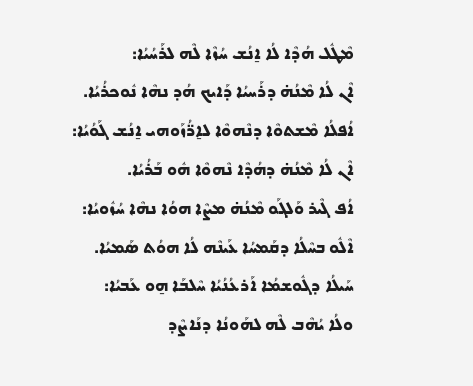ܡܶܛܽܠ ܗܳܕܶܐ ܠܳܐ ܐ̱ܢܳܫ ܚܳܙܶܐ ܠܶܗ ܠܪܰܚܳܝܳܐ:
ܐܶܢ ܠܳܐ ܡܶܢܳܗ̇ ܕܪܰܚܝܳܐ ܕܰܐܝܟ ܗܳܕ ܢܗܶܐ ܢܽܘܟܪܳܝܳܐ.
ܐܳܦܠܳܐ ܡܶܫܬܘܶܐ ܕܢܶܗܘܶܐ ܠܐ̱ܪ̈ܳܙܰܘܗܝ ܐ̱ܢܳܫ ܓܰܘܳܝܳܐ:
ܐܶܢ ܠܳܐ ܡܶܢܳܗ̇ ܕܗܳܕܶܐ ܢܶܗܘܶܐ ܗܽܘ ܒܰܪܳܝܳܐ.
ܐܳܦ ܓܶܝܪ ܘܰܠܓܰܘ ܡܶܢܳܗ̇ ܡܨܶܐ ܗܘܳܐ ܢܗܶܐ ܚܳܙܽܘܝܳܐ:
ܐܶܠܽܘ ܒܚܶܠܳܐ ܕܩܰܡܚܳܐ ܥܰܝܢܶܗ ܠܳܐ ܗܘܳܬ ܣܰܡܝܳܐ.
ܚܰܝܠܳܐ ܕܓܽܘܫܡܳܐ ܐܰܪܥܳܢܳܝܳܐ ܚܶܠܒܰܐ ܗ̱ܘ ܥܰܒܝܳܐ:
ܘܠܳܐ ܝܳܗܶܒ ܠܶܗ ܠܗܰܘܢܳܐ ܕܢܰܐܨܶܕ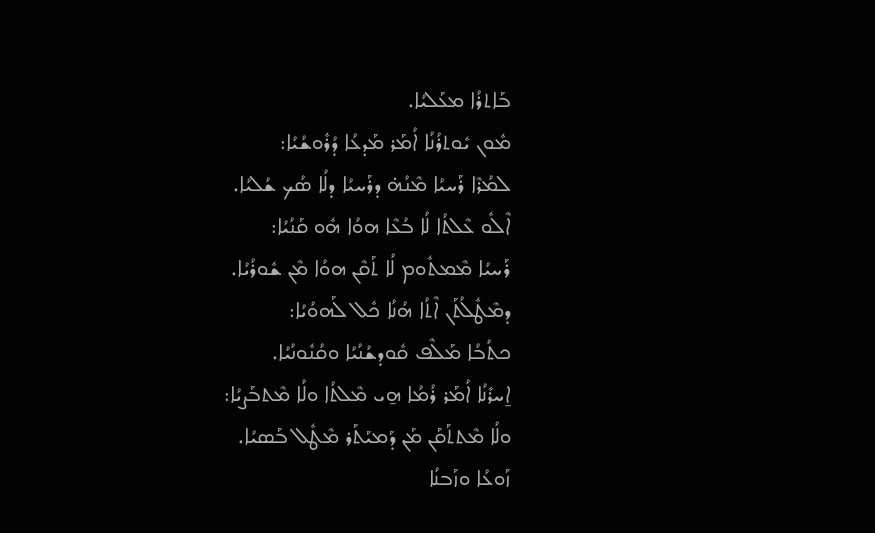ܒܰܐܬܪܳܐ ܡܥܰܠܝܳܐ.
ܡܽܘܢ ܝܽܘܬܪܳܢܳܐ ܐܳܡܰܪ ܡܰܕܥܳܐ ܕܳܪܽܘܫܳܝܳܐ:
ܠܡܳܪܶܐ ܪܰܚܝܳܐ ܡܶܢܳܗ̇ ܕܪܰܚܝܳܐ ܕܠܳܐ ܣܳܟ ܫܳܠܝܳܐ.
ܐܶܠܽܘ ܥܶܠܬܳܐ ܠܳܐ ܒܳܥܶܐ ܗܘܳܐ ܗܽܘ ܩܰܢܳܝܳܐ:
ܪܰܚܝܳܐ ܡܶܡܬܽܘܡ ܠܳܐ ܬܰܩܶܢ ܗܘܳܐ ܡܶܢ ܫܽܘܪܳܝܳܐ.
ܕܡܶܛܽܠܳܬܰܢ ܐܶܬܳܐ ܗܳܢܳܐ ܟܽܠ ܠܰܗܘܳܝܳܐ:
ܟܬܳܒܳܐ ܡܰܠܶܦ ܩܽܘܕܫܳܢܳܝܳܐ ܘܩܳܢܽܘܢܳܝܳܐ.
ܐ̱ܚܪܺܢܳܐ ܐܳܡܰܪ ܪܳܡܳܐ ܗ̱ܝ ܡܶܠܬܳܐ ܘܠܳܐ ܡܶܬܒܰܨܝܳܐ:
ܘܠܳܐ ܡܶܬܬܰܩܰܢ ܡܰܢ ܕܰܡܝܰܬܰܪ ܡܶܛܽܠ ܒܰܣܝܳܐ.
ܙܰܘܥܳܐ ܘܙܰܒܢܳܐ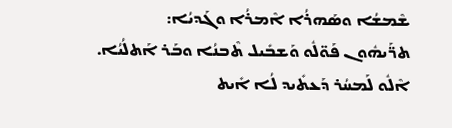ܫܶܡܫܳܐ ܘܣܰܗܪܳܐ ܐܶܡܪܳܐ ܘܓܰܕܝܳܐ:
ܬܪ̈ܰܝܗܽܘܢ ܦܰܘ̈ܠܽܘ ܘܰܫܒܺܝܠ ܬܶܒܢܳܐ ܘܒܰܪ ܐܰܬܠܳܝܳܐ.
ܐܶܠܽܘ ܠܰܡܚܳܪ ܕܰܥܬܺܝܕ ܠܳܐ ܐܺܝܬ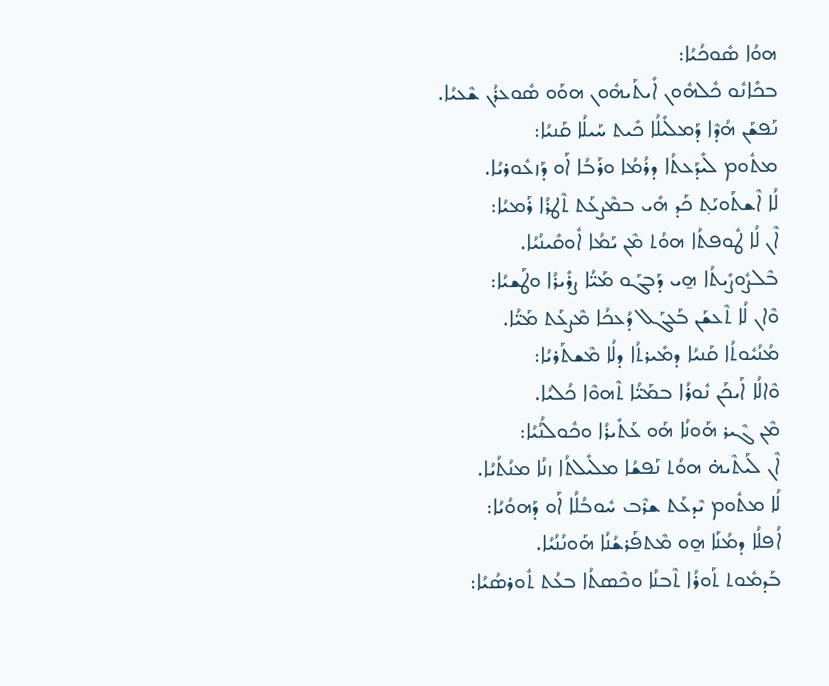ܗܘܳܐ ܣܽܘܟܳܝܳܐ:
ܒܟܺܐܢܽܘ ܟܽܠܗܽܘܢ ܐܺܝܬܰܝܗܽܘܢ ܗܘܰܘ ܣܽܘܥܪܳܢ ܫܶܥܝܳܐ.
ܢܰܦܫܰܢ ܗܳܕܶܐ ܕܰܡܠܺܝܠܳܐ ܟܺܝܬ ܚܰܝܠܳܐ ܩܰܢܝܳܐ:
ܡܬܽܘܡ ܠܺܝܕܰܥܬܳܐ ܕܪܳܡܳܐ ܘܪܰܒܳܐ ܐܰܘ ܕܰܙܥܽܘܪܝܳܐ.
ܠܳܐ ܐܶܫܬܰܘܝܰܬ݂ ܟܰܕ ܗܺܝ ܒܡܶܨܥܰܬ ܬܶܛܪܳܐ ܪܰܡܝܳܐ:
ܐܶܢ ܠܳܐ ܛܽܘܦܬܳܐ ܗܘܳܬ ܡܶܢ ܝܰܡܳܐ ܐܽܘܩܺܝܢܳܝܳܐ.
ܒܶܠܨܽܘܨܺܝܬܳܐ ܗ̱ܝ ܕܰܒܓܰܘ ܡܰܝ̈ܳܐ ܨܪܺܝܪܳܐ ܘܛܰܫܝܳܐ:
ܘܶܐܢ ܠܳܐ ܬܶܥܫܰܢ ܒܰܥܓܰܠ ܕܳܥܟܳܐ ܡܶܨܥܰܬ ܡܰܝ̈ܳܐ.
ܡܳܢܳܝܽܘܬܳܐ ܩܰܢܝܳܐ ܕܡܺܝܪܬܳܐ ܕܠܳܐ ܡܶܫܬܰܪܝܳܐ:
ܘܶܐܠܳܐ ܐܰܝܟܰܢ ܢܽܘܪܳܐ ܒܡܰܝ̈ܳܐ ܬܶܗܘܶܐ ܟܳܠܝܳܐ.
ܡܶܢ ܓܶܝܪ ܗܰܘܢܳܐ ܗܰܘ ܥܰܬܺܝܪܳܐ ܘܟܽܘܠܳܢܳܝܳܐ:
ܐܶܢ ܠܰܝܬܶܝܗ̇ ܗܘܳܬ ܢܰܦܫܳܐ ܡܠܺܝܠܬܳܐ ܙܢܳܐ ܡܢܳܬܳܝܳܐ.
ܠܳܐ ܡܬܽܘܡ ܝܶܕܥܰܬ ܫܪܶܒ ܚܽܘܒܳܠܳܐ ܐܰܘ ܕܰܗܘܳܝܳܐ:
ܐܳܦܠܳܐ ܕܡܳܢܰܐ ܗ̱ܘ ܡܶܬܦܰܪܫܳܢܳܐ ܗܰܘܢܳܢܳܝܳܐ.
ܒܰܕܡܽܘܬ ܬܰܘܪܳܐ ܬܶܒܢܳܐ ܘܟܶܣܬܳܐ ܒܥܳܬ ܬܽܘܪܣܳܝܳܐ: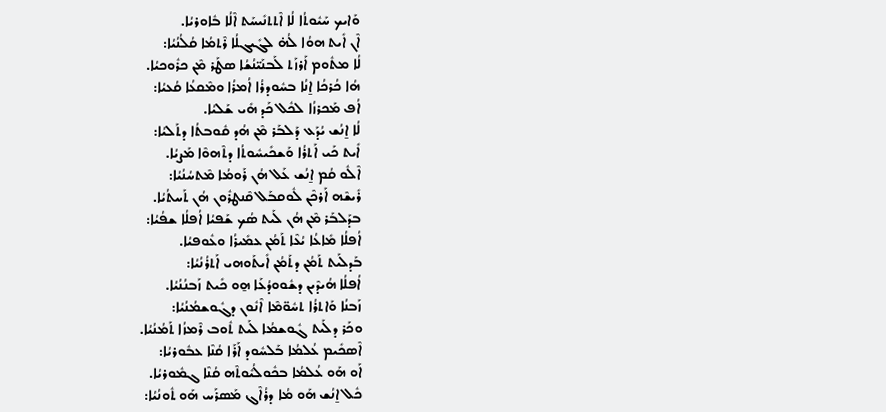ܘܰܐܝܟ ܚܰܝܽܘܬܳܐ ܠܳܐ ܐܶܬܬܢܺܝܚܰܬ ܐܶܠܳܐ ܒܽܐܘܪܝܳܐ.
ܐܶܢ ܐܺܝܬ ܗܘܳܐ ܠܳܗ̇ ܠܓܺܝܓܠܳܐ ܪܶܬܡܳܐ ܩܳܠܳܢܳܝܳܐ:
ܠܳܐ ܡܬܽܘܡ ܐܰܪܙܰܬ ܠܰܒܢܰܝ̈ܢܳܫܳܐ ܣܛܰܪ ܡܶܢ ܟܪܽܘܟܝܳܐ.
ܗܳܐ ܟܳܪܟܳܐ ܐ̱ܢܳܐ ܒܚܽܘܕܪܳܐ ܐܳܡܪܳܐ ܘܡܶܩܥܳܐ ܩܳܥܝܳܐ:
ܐܳܦ ܡܰܟܪܙܳܐ ܠܟܽܠ ܟܰܕ ܗܺܝ ܫܰܠܝܳܐ.
ܠܳܐ ܐ̱ܢܳܫ ܝܳܕܰܥ ܕܰܠܒܰܪ ܡܶܢ ܗܳܕ ܩܽܘܒܬܳܐ ܕܬܰܠܝܳܐ:
ܐܺܝܬ ܟܰܝ ܐܰܬܪܳܐ ܘܰܫܟܺܝܚܽܘܬܳܐ ܕܬܶܗܘܶܐ ܡܰܨܝܳܐ.
ܐܶܠܽܘ ܩܳܡ ܐ̱ܢܳܫ ܥܰܠ ܗܳܢ ܪܰܘܡܳܐ ܡܶܬܚܳܢܳܝܳܐ:
ܪܺܝܫܶܗ ܐܰܪܟܶܢ ܠܽܘܩܒܰܠ ܩܶܢܛܪܽܘܢ ܗܳܢ ܬܰܚܬܳܝܳܐ.
ܒܕܰܠܒܰܪ ܡܶܢ ܗܳܢ ܠܰܝܬ ܣܳܟ ܫܰܦܝܳܐ ܐܳܦܠܳܐ ܫܦܳܝܳܐ:
ܐܳܦܠܳܐ ܡܺܐܥܳܐ ܝܳܥܶܐ ܬܰܡܳܢ ܥܡܺܝܪܳܐ ܘܥܽܘܦܝܳܐ.
ܒܰܕܠܰܝܬ ܬܰܡܳܢ ܕܬܰܡܳܢ ܐܺܝܬܰܘܗܝ ܐܰܬܪܳܢܳܝܳܐ:
ܐܳܦܠܳܐ ܗܳܝܕܶܝܢ ܕܫܽܘܘܕܳܥܰܐ ܗ̱ܘ ܟܺܝܬ ܙܰܒܢܳܢܳܝܳܐ.
ܙܰܒܢܳܐ ܘܰܐܬܪܳܐ ܬܚܽܘ̈ܡܶܐ ܐܶܢܽܘܢ ܕܓܽܘܫܡܳܢܳܝܳܐ:
ܘܟܰܪ ܕܠܰܝܬ ܓܽܘܫܡܳܐ ܠܰܝܬ ܬܽܘܒ ܪܶܡܙܳܐ ܬܰܡܳܢܳܝܳܐ.
ܐܶܣܟܺܝܡ ܥܳܠܡܳܐ ܒܰܠܚܽܘܕ ܐܰܪܰܐ ܩܳܢܶܐ ܥܒܽܘܪܝܳܐ:
ܐܰܘ ܗܰܘ ܥܳܠܡܳܐ ܒܟܽܘܠܳܝܽܘܬܶܗ ܩܳܢܶܐ ܓܡܽܘܪܝܳܐ.
ܟܽܠ ܐ̱ܢܳܫ ܗܰܘ ܡܳܐ ܕܪܳܐܶܓ ܡܰܣܪܰܚ ܗܰܘ ܬܽܘܢܳܝܳܐ: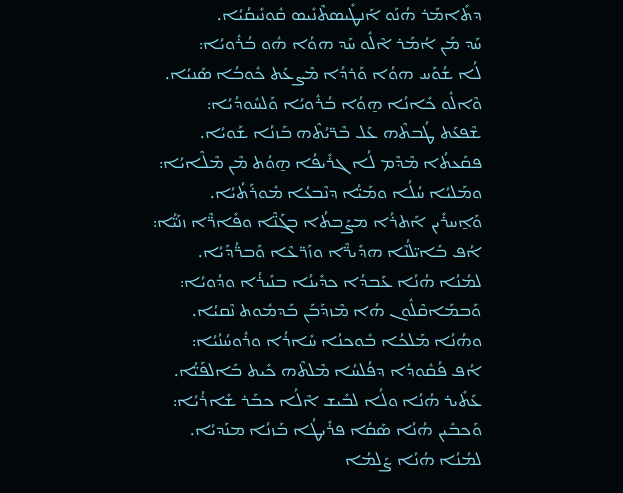ܕܬܺܐܡܰܪ ܗܳܢܰܘ ܐܰܢܛܺܝܣܬܶܢܺܝܣ ܩܽܘܢܺܝܩܳܝܳܐ.
ܚܰܕ ܡܰܢ ܐܳܡܰܪ ܐܶܠܽܘ ܚܰܕ ܗܘܳܐ ܗܽܘ ܒܳܪܽܘܝܳܐ:
ܠܳܐ ܫܳܘܰܚ ܗܘܳܐ ܘܰܪܕܳܐ ܡܶܨܥܰܬ ܟܽܘܒܳܐ ܣܰܢܝܳܐ.
ܘܶܐܠܽܘ ܟܺܐܢܳܐ ܗ̱ܘܳܐ ܒܳܪܽܘܝܳܐ ܘܰܠܚܽܘܕܳܝܳܐ:
ܫܶܦܥܰܬ ܛܳܒܬܶܗ ܥܰܠ ܒܶܪ̈ܝܳܬܶܗ ܒܰܙܢܳܐ ܫܰܘܝܳܐ.
ܦܩܰܥܬܳܐ ܡܶܕܶܡ ܠܳܐ ܓܪܺܝܦܳܐ ܗ̱ܘܳܬ ܡܶܢ ܡܶܠܶܐܝܳܐ:
ܘܡܰܠܝܳܐ ܚܳܠܳܐ ܘܡܰܝ̈ܳܐ ܕܢܶܒܥܳܐ ܡܽܘܪܰܬܳܝܳܐ.
ܘܰܐ̱ܚܪܺܝܢ ܐܰܬܪܳܐ ܡܨܰܒܬܳܐ ܒܓܰܢ̈ܶܐ ܘܦܺܐܪ̈ܶܐ ܙܢܰܝ̈ܳܐ:
ܐܳܦ ܒܺܐܝ̈ܠܳܢܶܐ ܗܕܺܝܪ̈ܶܐ ܘܙܰܪ̈ܥܶܐ ܘܰܒܪ̈ܳܕܰܝܳܐ.
ܠܡܳܢܳܐ ܗܳܢܳܐ ܥܰܒܕܳܐ ܟܕܺܝܢܳܐ ܒܢܺܝܪܳܐ ܘܕܳܘܝܳܐ:
ܘܰܒܡܰܐܩܶܠܽܘܢ ܗܳܐ ܡܶܙܕܰܒܰܢ ܒܰܕܡܽܘܬ ܢܶܩܝܳܐ.
ܘܗܳܢܳܐ ܡܰܠܟܳܐ ܒܽܘܟܢܳܐ ܚܺܐܪܳܐ ܘܪܽܘܚܳܢܳܝܳܐ:
ܐܳܦ ܦܳܩܽܘܕܳܐ ܕܦܳܠܚܳܐ ܡܶܠܬܶܗ ܟܺܝܬ ܒܰܐܠܦܰܝ̈ܳܐ.
ܥܰܬܺܝܪ ܗܳܢܳܐ ܘܠܳܐ ܠܒܺܝܫ ܐܶܠܳܐ ܟܒܰܪ ܫܺܐܪܳܝܳܐ:
ܘܰܟܒܺܝܢ ܗܳܢܳܐ ܣܰܩܳܐ ܦܪܺܝܛܳܐ ܒܰܙܢܳܐ ܡܢܰܕܝܳܐ.
ܠܡܳܢܳܐ ܗܳܢܳܐ ܨܰܠܡܳܐ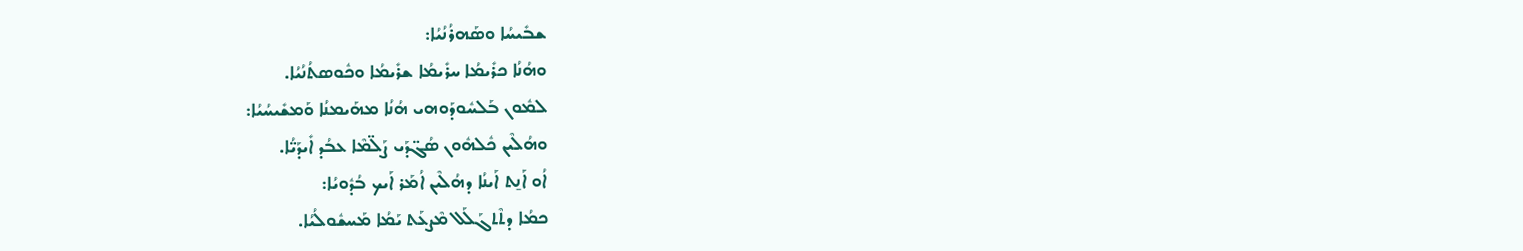ܫܒܺܝܚܳܐ ܘܣܰܗܪܳܢܳܝܳܐ:
ܘܗܳܢܳܐ ܟܪܺܝܡܳܐ ܚܪܺܝܡܳܐ ܫܪܺܝܡܳܐ ܘܟܽܘܣܬܳܢܳܝܳܐ.
ܠܡܽܘܢ ܒܰܠܚܽܘܕܰܘܗܝ ܗܳܢܳܐ ܡܗܰܝܡܢܳܐ ܘܰܡܫܺܝܚܳܝܳܐ:
ܘܗܳܠܶܝܢ ܟܽܠܗܽܘܢ ܣܳܓ̈ܕܰܝ ܨܰܠ̈ܡܶܐ ܥܒܳܕ ܐܺܝܕܰܝ̈ܳܐ.
ܐܳܘ ܐܰܢ̱ܬ ܐܰܝܢܳܐ ܕܗܳܠܶܝܢ ܐܳܡܰܪ ܐܰܝܟ ܒܳܕܽܘܝܳܐ:
ܟܡܳܐ ܕܬܶܬܓܰܠܰܠ ܡܶܨܥܰܬ ܝܰܡܳܐ ܡܰܚܫܽܘܠܳܝܳܐ.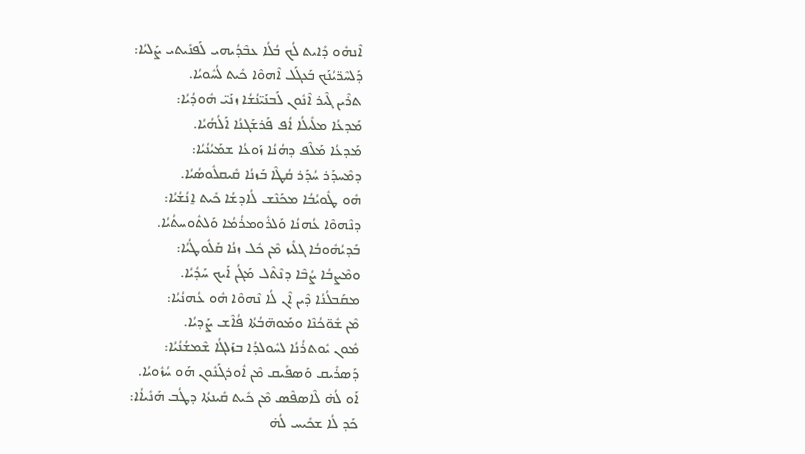ܐܶܢܗܽܘ ܕܺܐܝܬ ܠܳܟ ܒܳܠܳܐ ܥܒܶܕܳܝܗܝ ܠܰܦܢܺܝܬܝ ܨܰܠܝܳܐ:
ܕܰܠܚܶܪ̈ܝܳܢܰܟ ܒܰܥܓܰܠ ܐܶܗܘܶܐ ܟܺܝܬ ܠܳܚܽܘܝܳܐ.
ܬܪܶܝܢ ܓܶܝܪ ܐܶܢܽܘܢ ܠܰܒܢܰܝ̈ܢܳܫܳܐ ܙܢܰܝ̈ ܗܽܘܕܳܝܳܐ:
ܡܰܕܥܳܐ ܡܠܺܝܠܳܐ ܐܳܦ ܦܰܪܫܰܓܢܳܐ ܐܰܠܳܗܳܝܳܐ.
ܡܰܕܥܳܐ ܡܰܠܶܦ ܕܗܳܢܳܐ ܙܰܘܥܳܐ ܫܡܰܝܳܢܳܝܳܐ:
ܕܡܶܚܕܰܪ ܚܳܕܰܪ ܩܳܛܶܐ ܒܰܙܢܳܐ ܩܺܝܩܠܽܘܣܳܝܳܐ.
ܗܽܘ ܛܽܘܝܳܒܳܐ ܡܟܰܢܶܫ ܠܳܐܕܫܳܐ ܟܺܝܬ ܐ̱ܢܳܫܳܝܳܐ:
ܕܢܶܗܘܶܐ ܥܳܗܢܳܐ ܘܰܠܪܽܘܡܪܳܡܳܐ ܘܰܠܬܽܘܚܬܳܝܳܐ.
ܒܰܕܝܳܗܽܘܒܳܐ ܓܠܺܝܙ ܡܶܢ ܟܽܠ ܙܢܳܐ ܩܰܠܽܘܛܳܝܳܐ:
ܘܡܶܨܒܳܐ ܨܳܒܶܐ ܕܢܶܬܶܠ ܡܰܓܳܢ ܐܰܝܟ ܚܰܕܳܝܳܐ.
ܡܩܰܒܠܳܢܳܐ ܕܶܝܢ ܐܶܢ ܠܳܐ ܢܶܗܘܶܐ ܗܽܘ ܥܳܗܢܳܝܳܐ:
ܡܶܢ ܫܽܘ̈ܟܳܢܶܐ ܘܡܰܘܗ̈ܒܳܬܳܐ ܦܳܐܶܫ ܨܰܕܝܳܐ.
ܡܽܘܢ ܝܽܘܬܪܳܢܳܐ ܠܚܽܘܠܕܳܐ ܒܙܰܠܓܳܐ ܫܶܡܫܳܢܳܝܳܐ:
ܕܰܣܪܺܝܩ ܘܰܣܦܺܝܩ ܡܶܢ ܐܽܘܪܓܰܢܽܘܢ ܗܰܘ ܚܳܙܽܘܝܳܐ.
ܐܰܘ ܠܳܗ̇ ܠܶܐܣܦܶܣ ܡܶܢ ܟܺܝܬ ܩܺܝܢܬܳܐ ܕܛܳܒ ܗܰܢܺܝܐܳܐ:
ܟܰܕ ܠܳܐ ܫܟܺܝܚ ܠܳܗ̇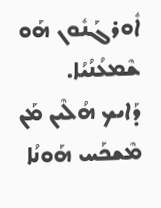ܐܽܘܪܓܰܢܽܘܢ ܗܰܘ ܫܶܡܥܳܢܳܝܳܐ.
ܕܰܐܝܟ ܗܳܠܶܝܢ ܡܰܢ ܡܶܫܟܰܚ ܗܰܘܢܳܐ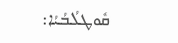ܩܽܘܛܠܳܒܳܝܳܐ: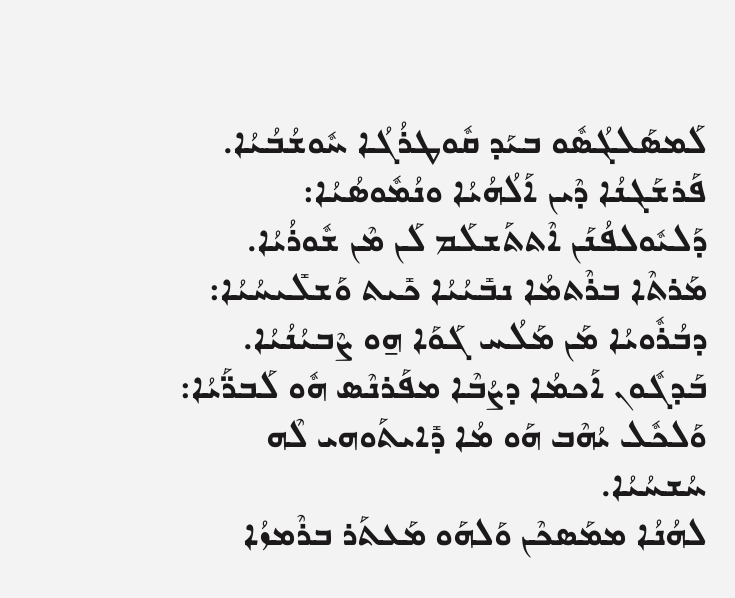ܠܰܡܣܰܠܓܳܣܽܘ ܒܝܰܕ ܩܽܘܛܪܳܓܳܐ ܚܽܘܫܳܒܳܝܳܐ.
ܦܰܪܫܰܓܢܳܐ ܕܶܝܢ ܐܰܠܳܗܳܝܳܐ ܘܢܳܡܽܘܣܳܝܳܐ:
ܕܰܠܝܽܘܠܦܳܢܰܢ ܐܶܬܬܰܫܠܰܡ ܠܰܢ ܡܶܢ ܫܽܘܪܳܝܳܐ.
ܡܰܪܬܶܐ ܒܪܶܬܡܳܐ ܢܒܺܝܳܝܳܐ ܟܺܝܬ ܘܰܫܠܺܝܚܳܝܳܐ:
ܕܒܳܪܽܘܝܳܐ ܡܰܢ ܡܰܠܳܚ ܓܰܘܰܐ ܗ̱ܘ ܨܶܒܝܳܢܳܝܳܐ.
ܒܰܕܓܽܘܢ ܐܰܟܡܳܐ ܕܨܳܒܶܐ ܡܦܰܪܢܶܣ ܗܽܘ ܠܰܒܪ̈ܰܝܳܐ:
ܘܰܠܟܽܠ ܝܳܗܶܒ ܗܰܘ ܡܳܐ ܕܺܐܝܬܰܘܗܝ ܠܶܗ ܚܳܫܚܳܝܳܐ.
ܠܗܳܢܳܐ ܡܡܰܣܟܶܢ ܘܰܠܗܰܘ ܡܰܥܬܰܪ ܒܪܶܡܙܳܐ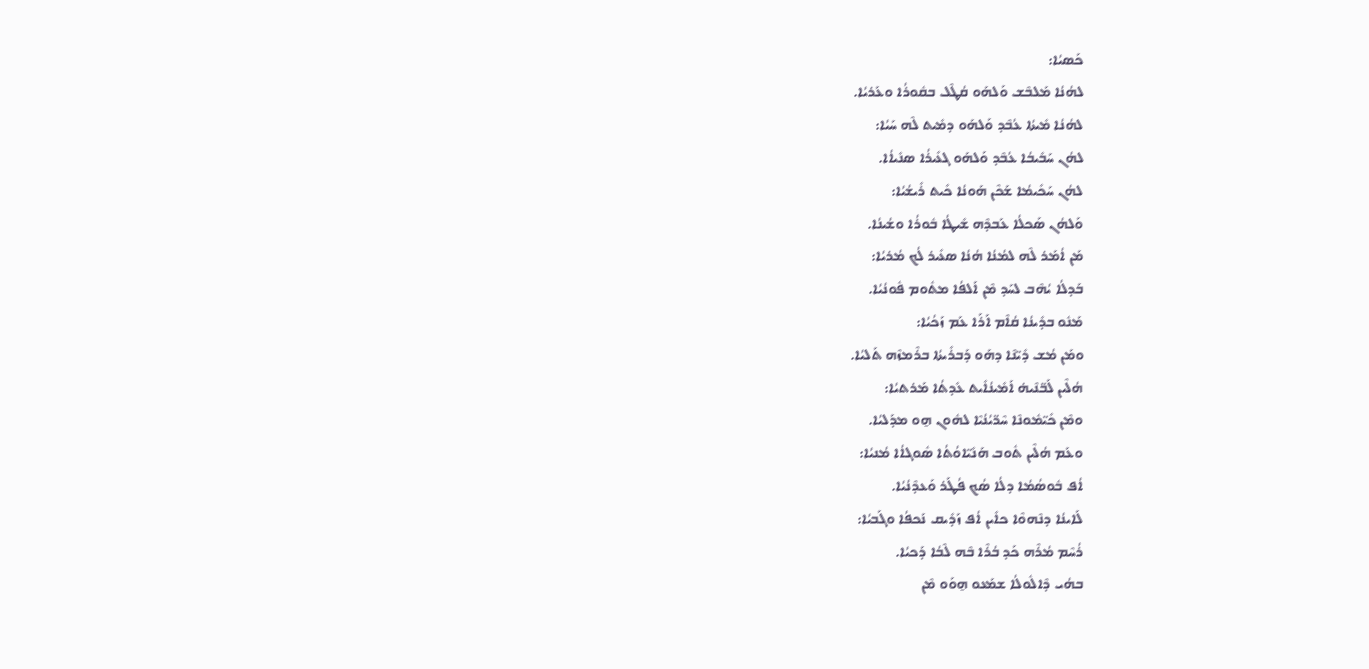ܟܰܣܝܳܐ:
ܠܗܳܢܳܐ ܡܰܠܒܶܫ ܘܰܠܗܰܘ ܩܳܛܶܠ ܒܩܽܘܪܳܐ ܘܥܰܪܝܳܐ.
ܠܗܳܢܳܐ ܡܺܝܬܳܐ ܥܳܒܶܕ ܘܰܠܗܰܘ ܕܡܺܝܬ ܠܶܗ ܚܰܝܳܐ:
ܠܗܳܢ ܚܰܒܺܝܒܳܐ ܥܳܒܶܕ ܘܰܠܗܰܘ ܓܥܺܝܪܳܐ ܣܢܺܝܐܳܐ.
ܠܗܳܢ ܚܰܟܺܝܡܳܐ ܫܰܟܶܢ ܗܰܘܢܳܐ ܟܺܝܬ ܪܺܝܫܳܝܳܐ:
ܘܰܠܗܳܢ ܣܰܟܠܳܐ ܥܰܒܕܶܗ ܫܺܝܛܳܐ ܒܽܘܪܳܐ ܘܫܳܝܢܳܐ.
ܡܰܢ ܐܳܡܰܪ ܠܶܗ ܠܡܳܢܳܐ ܗܳܢܳܐ ܣܥܺܝܪ ܠܳܟ ܡܳܪܝܳܐ:
ܒܰܕܠܳܐ ܝܳܗܶܒ ܠܚܰܕ ܡܶܢ ܐܰܠܦܳܐ ܡܬܽܘܡ ܦܽܘܢܳܝܳܐ.
ܡܰܢܽܘ ܒܕܺܝܢܳܐ ܩܳܐܶܡ ܐܰܪܰܐ ܥܰܡ ܙܰܟܳܝܳܐ:
ܘܡܰܢ ܡܳܫ ܕܺܝ̈ܢܶܐ ܕܗܰܘ ܕܰܒܪܺܝܬܳܐ ܒܪܶܡܙܶܗ ܬܰܠܝܳܐ.
ܗܳܠܶܝܢ ܠܰܒ̈ܢܶܝܗ̇ ܐܰܡܺܝܢܳܐܺܝܬ ܥܺܕܬܳܐ ܡܰܪܬܝܳܐ:
ܘܡܶܢ ܟܺܝ̈ܡܽܘܢܶܐ ܚܶܪ̈ܝܳܢܳܝܶܐ ܠܗܽܘܢ ܗ̱ܘ ܡܕܰܠܝܳܐ.
ܘܥܰܡ ܗܳܠܶܝܢ ܬܽܘܒ ܗܰܢܺܝ̈ܐܘܳܬܳܐ ܣܽܘܓܐܳܐ ܡܳܢܝܳܐ:
ܐܳܦ ܒܽܘܣܳܡܳܐ ܕܠܳܐ ܣܳܟ ܦܳܛܰܪ ܘܰܥܕܶܢܳܝܳܐ.
ܠܰܐܝܢܳܐ ܕܢܶܗܘܶܐ ܟܐܺܝܢ ܐܳܦ ܙܰܕܺܝܩ ܢܰܟܦܳܐ ܘܓܰܒܝܳܐ:
ܪܳܚܶܡ ܡܳܪܶܗ ܟܰܕ ܒܳܪܶܐ ܒܶܗ ܠܶܒܳܐ ܕܰܟܝܳܐ.
ܒܗܳܝ ܕܶܐܠܽܘܠܳܐ ܫܡܰܥܘ ܗ̱ܘܰܘ ܡܶܢ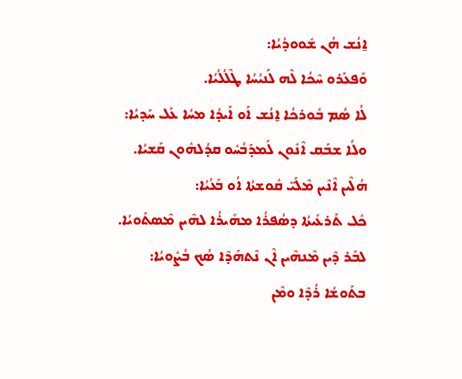ܐ̱ܢܳܫ ܗܳܢ ܫܽܘܘܕܳܝܳܐ:
ܘܰܦܥܰܪܘ ܚܶܟܳܐ ܠܶܗ ܠܰܢܝܳܚܳܐ ܛܶܠܳܠܳܝܳܐ.
ܠܳܐ ܣܳܡ ܒܽܘܪܟܳܐ ܐ̱ܢܳܫ ܐܰܘ ܐܰܝܕܳܐ ܡܚܳܐ ܥܰܠ ܚܰܕܝܳܐ:
ܘܠܳܐ ܫܒܰܩ ܐܶܢܽܘܢ ܠܰܡܕܰܒܳܚܽܘ ܩܕܳܠܗܽܘܢ ܩܰܫܝܳܐ.
ܗܳܠܶܝܢ ܐܶܢܶܝܢ ܡܶܠܰܝ̈ ܩܽܘܫܬܳܐ ܐܳܘ ܒܰܥܳܝܳܐ:
ܟܽܠ ܬܰܪܥܺܝܬܳܐ ܕܣܳܦܪܳܐ ܡܗܺܝܪܳܐ ܠܗܶܝܢ ܡܶܣܬܰܘܝܳܐ.
ܠܒܰܪ ܕܶܝܢ ܡܶܢܗܶܝܢ ܐܶܢ ܢܶܬܗܰܕܶܐ ܣܳܟ ܒܳܨܽܘܝܳܐ:
ܒܬܰܘܫܳܐ ܪܳܕܶܐ ܘܡܶܢ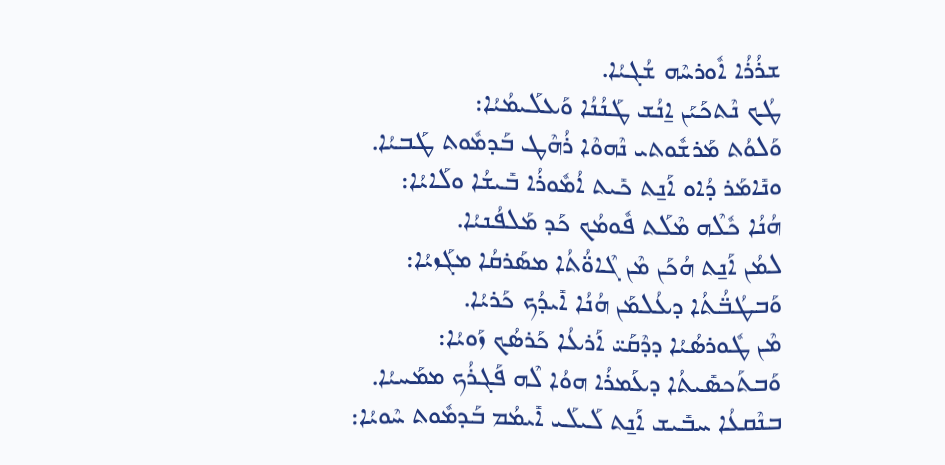ܫܪܳܪܳܐ ܐܽܘܪܚܶܗ ܫܳܓܝܳܐ.
ܛܳܟ ܢܶܬܟܰܝܰܢ ܐ̱ܢܳܫ ܛܰܢܳܢܳܐ ܘܰܥܠܰܝܡܳܝܳܐ:
ܘܰܠܘܳܬ ܡܰܪܫܽܘܬܝ ܢܶܗܘܶܐ ܪܳܗܶܛ ܒܰܕܡܽܘܬ ܛܰܒܝܳܐ.
ܘܢܺܐܡܰܪ ܕܳܐܘ ܐܰܢ̱ܬ ܟܺܝܬ ܐܳܡܽܘܪܳܐ ܒܺܝܫܳܐ ܘܠܰܐܝܳܐ:
ܗܳܢܳܐ ܟܽܠܶܗ ܡܶܠܰܬ ܦܽܘܡܳܟ ܟܰܕ ܡܰܠܦܳܢܝܳܐ.
ܠܡܳܢ ܐܰܢ̱ܬ ܗܳܟܰܢ ܡܶܢ ܓܶܐܘ̈ܳܬܳܐ ܡܣܰܪܩܳܐ ܡܓܰܙܝܳܐ:
ܘܰܒܛܳܒ̈ܳܬܳܐ ܕܥܳܠܡܰܢ ܗܳܢܳܐ ܐܺܝܕܳܟ ܟܰܪܝܳܐ.
ܡܶܢ ܛܽܘܪܣܳܝܳܐ ܕܕܶܩܰܝ̈ ܐܰܪܥܳܐ ܟܰܪܣܳܟ ܙܰܘܝܳܐ:
ܘܰܒܬܰܟܣܺܝܬܳܐ ܕܥܰܡܪܳܐ ܗܘܳܐ ܠܶܗ ܦܰܓܪܳܟ ܡܡܰܚܝܳܐ.
ܒܢܶܩܥܳܐ ܚܒܺܝܫ ܐܰܢ̱ܬ ܠܰܝܠܰܝ ܐܺܝܡܳܡ ܒܰܕܡܽܘܬ ܚܶܘܝܳܐ: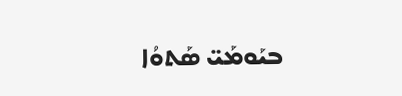ܒܝܰܘܡܰܝ̈ ܣܰܬܘܳܐ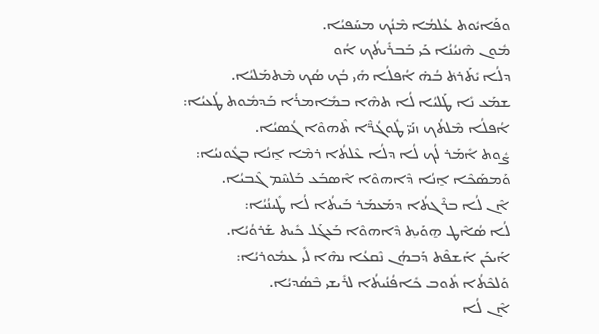ܘܦܰܐܝܽܘܬ ܥܳܠܡܳܐ ܡܶܢܳܟ ܡܚܰܦܝܳܐ.
ܡܽܘܢ ܗܶܢܝܳܢܳܐ ܟܰܝ ܒܰܒܪܺܝܬܳܟ ܐܳܘ
ܕܠܳܐ ܝܺܬܰܪܬ݁ ܒܳܗ̇ ܐܳܦܠܳܐ ܗܺܝ ܒܳܟ ܣܳܟ ܡܶܬܡܰܠܝܳܐ.
ܫܡܰܥ ܢܺܐ ܛܰܠܝܳܐ ܠܳܐ ܬܗܶܐ ܒܡܺܐܡܪܳܐ ܒܰܕܡܽܘܬ ܛܳܥܝܳܐ:
ܐܳܦܠܳܐ ܡܶܠܬܳܟ ܙܢܰܝ̈ ܛܽܘܓܳܪ̈ܶܐ ܬܶܗܘܶܐ ܓܳܣܝܳܐ.
ܨܽܘܬ ܐܺܡܰܪ ܠܳܟ ܠܳܐ ܕܠܳܐ ܥܶܠܬܳܐ ܪܡܶܐ ܐ̱ܢܳܐ ܒܓܽܘܢܝܳܐ:
ܘܰܡܣܰܟܶܐ ܐ̱ܢܳܐ ܕܶܐܗܘܶܐ ܐܶܣܒܰܥ ܒܰܠܚܶܡ ܓܶܒܝܳܐ.
ܐܶܢ ܠܳܐ ܒܪܶܓܬܳܐ ܕܡܰܥܡܰܪ ܒܰܝܬܳܐ ܠܳܐ ܛܺܝܢܳܝܳܐ:
ܠܳܐ ܣܳܐܶܛ ܗ̱ܘܰܝܬ݂ ܕܶܐܗܘܶܐ ܒܰܥܓܰܠ ܟܺܝܬ ܫܰܪܘܳܝܳܐ.
ܐܰܝܟܰܢ ܐܰܫܦܶܬ ܕܰܒܗܳܢ ܢܶܩܥܳܐ ܢܗܶܐ ܠܺܝ ܥܡܽܘܪܝܳܐ:
ܘܰܠܟܶܬܳܐ ܬܽܘܒ ܟܺܐܦܳܢܳܝܬܳܐ ܠܪܺܝܫܝ ܒܶܣܳܕܝܳܐ.
ܐܶܢ ܠܳܐ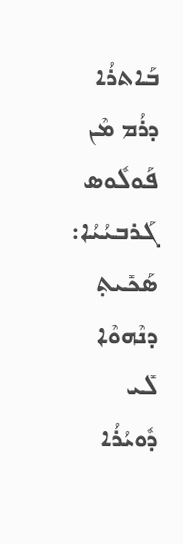ܒܰܐܬܪܳܐ ܕܪܳܡ ܡܶܢ ܦܰܘܠܽܘܣ ܓܰܪܒܝܳܝܳܐ:
ܣܰܟܺܝܬ݂ ܕܢܶܗܘܶܐ ܠܺܝ ܕܽܘܝܳܪܳܐ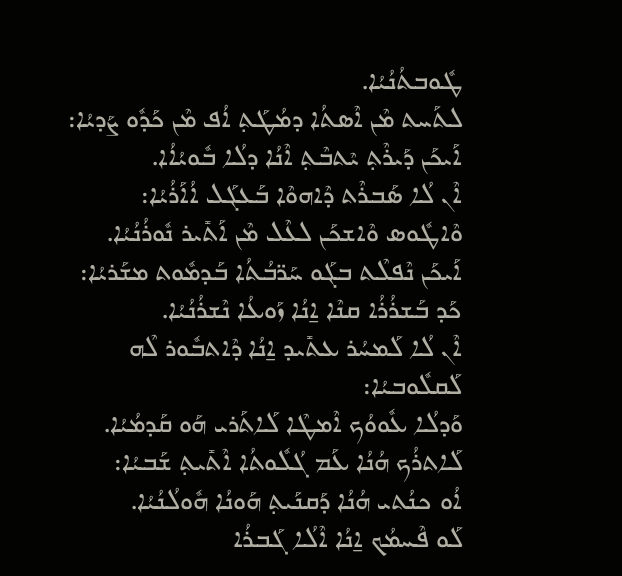ܛܽܘܒܬܳܢܳܝܳܐ.
ܠܬܰܚܬ ܡܶܢ ܐܶܣܬܳܐ ܕܡܳܛܰܬ݂ ܐܳܦ ܡܶܢ ܟܰܕܽܘ ܨܰܕܝܳܐ:
ܐܰܝܟܰܢ ܕܰܝܪܶܬ݂ ܝܶܬܒܶܬ݂ ܐܶܢܳܐ ܕܠܳܐ ܒܽܘܝܳܐܳܐ.
ܐܶܢ ܠܳܐ ܣܰܒܪܶܬ ܕܶܐܗܘܶܐ ܒܰܥܓܰܠ ܐܳܐܰܪܳܝܳܐ:
ܘܶܐܛܽܘܣ ܘܶܐܫܟܰܢ ܠܥܶܠ ܡܶܢ ܐܰܬܺܝܪ ܢܽܘܪܳܢܳܝܳܐ.
ܐܰܝܟܰܢ ܢܶܦܠܶܬ ܒܓܰܘ ܚܰܪ̈ܒܳܬܳܐ ܒܰܕܡܽܘܬ ܡܫܰܪܝܳܐ:
ܟܰܕ ܒܰܫܪܳܪܳܐ ܩܢܶܐ ܐ̱ܢܳܐ ܙܰܘܥܳܐ ܢܶܫܪܳܢܳܝܳܐ.
ܐܶܢ ܠܳܐ ܠܰܡܚܳܪ ܥܬܺܝܕ ܐ̱ܢܳܐ ܕܶܐܬܒܽܘܪ ܠܶܗ ܠܰܩܠܽܘܒܝܳܐ:
ܘܰܕܠܳܐ ܥܽܘܘܳܟ ܐܶܡܛܶܐ ܠܰܐܬܰܪܝ ܗܰܘ ܩܰܕܡܳܝܳܐ.
ܠܰܐܬܪܳܟ ܗܳܢܳܐ ܥܰܡ ܓܳܠܽܘܬܳܐ ܐܶܬܺܝܬ݂ ܫܰܒܝܳܐ:
ܐܳܘ ܟܢܳܬܝ ܗܳܢܳܐ ܕܰܩܢܰܝܬ݂ ܗܰܘܢܳܐ ܗܽܘܠܳܢܳܝܳܐ.
ܠܰܘ ܦܶܚܡܳܟ ܐ̱ܢܳܐ ܐܶܠܳܐ ܓܰܒܪܳܐ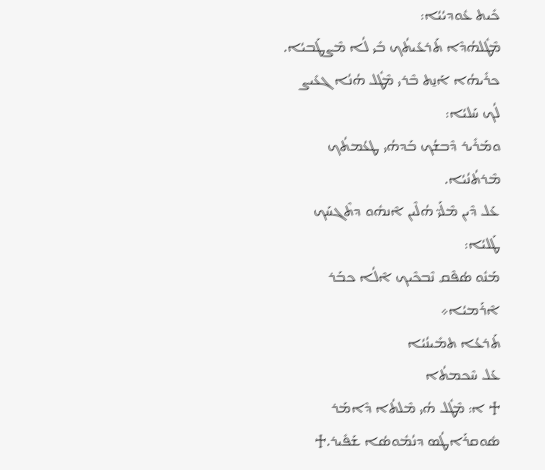ܟܺܝܬ ܥܽܘܕܝܳܝܳܐ:
ܡܶܛܽܠܗܳܕܶܐ ܬܰܪܥܺܝܬܳܟ ܒܺܝ ܠܳܐ ܡܶܨܛܰܒܝܳܐ.
ܟܪܺܝܗܳܐ ܐܰܢ̱ܬ ܒܶܪܝ ܡܶܛܽܠ ܗܳܢܳܐ ܓܥܺܝܨ ܠܳܟ ܚܰܠܝܳܐ:
ܘܡܰܪܺܝܪ ܕܶܒܫܳܟ ܒܰܕܗܳܝ ܛܥܳܡܬܳܟ ܡܶܪܬܳܢܳܝܳܐ.
ܥܰܠ ܕܶܝܢ ܡܶܠܰܝ̈ ܗܳܠܶܝܢ ܐܶܢܗܽܘ ܕܬܶܓܚܰܟ ܛܰܠܝܳܐ:
ܡܰܢܽܘ ܣܳܦܶܩ ܢܶܒܟܶܝܟ ܐܶܠܳܐ ܟܒܰܪ ܐܶܪܰܡܝܳܐ܀
ܬܰܪܥܳܐ ܬܡܺܝܢܳܝܳܐ
ܥܰܠ ܚܶܟܡܬܳܐ
♱ ܐ: ܡܶܛܽܠ ܗܳܝ ܡܶܠܬܳܐ ܕܶܐܡܰܪ ܣܽܘܩܪܰܐܛܳܣ ܕܢܳܡܽܘܣܳܐ ܫܰܦܺܝܪ.♱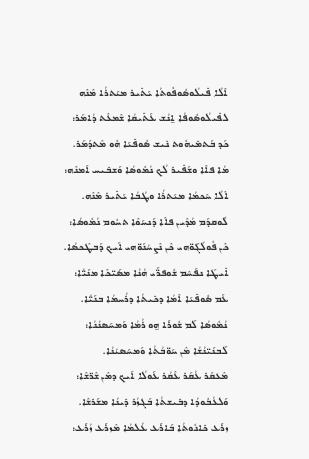ܐܶܠܳܐ ܦܺܝܠܳܘܣܽܘܦܽܘܬܳܐ ܝܰܬܺܝܪ ܡܝܰܬܪܳܐ ܡܶܢܶܗ
ܠܦܺܝܠܳܘܣܽܘܦܳܐ ܐ̱ܢܳܫ ܥܰܬܺܝܩܳܐ ܫܶܡܥܶܬ ܕܳܐܡܰܪ:
ܟܰܕ ܒܰܬܡܺܝܗܽܘܬ ܢܺܝܫ ܣܽܘܦܺܝܰܐ ܗܽܘ ܡܶܬܕܰܡܰܪ.
ܡܳܐ ܦܐܶܐ ܘܫܰܦܺܝܪ ܠܳܟ ܢܳܡܽܘܣܳܐ ܘܰܫܒܺܝܚ ܐܰܡܢܶܗ:
ܐܶܠܳܐ ܚܶܟܡܳܐ ܡܝܰܬܪܳܐ ܘܛܳܒܳܐ ܝܰܬܺܝܪ ܡܶܢܶܗ.
ܠܽܘܩܕܰܡ ܡܳܕܶܝܢ ܦܐܶܐ ܕܰܢܚܰܘܶܐ ܬܚܽܘܡ ܢܳܡܽܘܣܳܐ:
ܟܶܢ ܦܽܘܠܳܓܰܘ̈ܗܝ ܟܶܢ ܢܶܨܚܳܢܰܘ̈ܗܝ ܐܰܝܟ ܕܰܒܛܶܟܣܳܐ.
ܐܺܝܛܰܐ ܢܦܰܚܶܡ ܫܽܘܦܪ̈ܰܝ ܗܳܢܳܐ ܡܣܰܝ̈ܟܶܐ ܡܢܰܝ̈ܳܐ:
ܥܰܡ ܣܽܘܦܺܝܰܐ ܐܶܡܳܐ ܕܟܺܝܬܳܐ ܕܪܳܚܡܳܐ ܒܢܰܝ̈ܳܐ.
ܢܳܡܽܘܣܳܐ ܠܰܡ ܫܽܘܪܰܐ ܗ̱ܘ ܪܳܡܳܐ ܘܰܡܚܰܣܢܳܢܳܐ:
ܠܰܒܢܰܝ̈ܢܳܫܳܐ ܡܶܢ ܚܰܘ̈ܒܳܬܳܐ ܘܰܡܚܰܣܝܳܢܳܐ.
ܡܶܥܩܰܪ ܥܳܩܰܪ ܥܶܩܳܪ ܥܰܘܠܳܐ ܐܰܝܟ ܕܡܶܢ ܫܶܪ̈ܫܶܐ:
ܘܰܠܥܳܒܽܘܕܳܐ ܕܒܺܝܫܬܳܐ ܒܰܓܙܳܪ ܕܺܝܢܳܐ ܡܫܰܪܫܶܐ.
ܙܪܰܥ ܟܺܐܢܽܘܬܳܐ ܒܰܐܪܰܥ ܥܳܠܡܳܐ ܡܶܙܪܰܥ ܙܳܪܰܥ: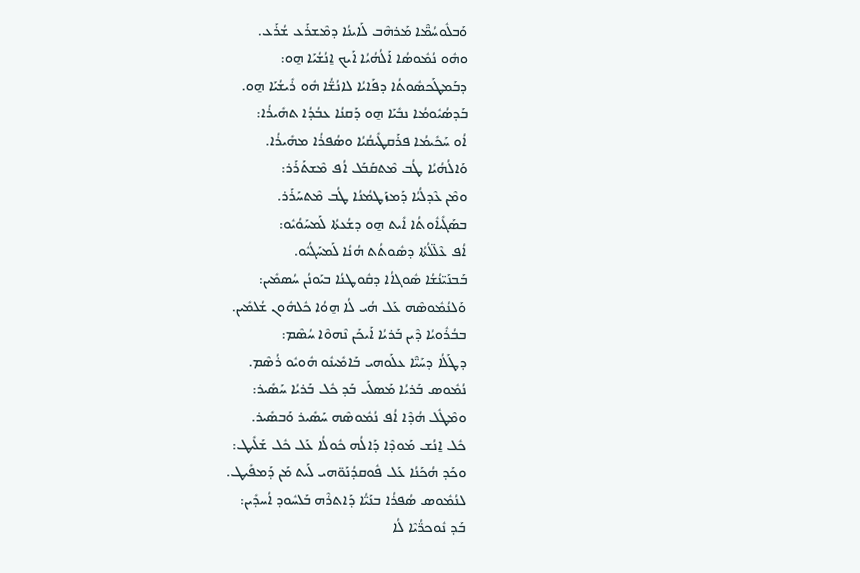ܘܰܒܠܽܘܚܳܡ̈ܶܐ ܡܰܪܗܶܒ ܠܰܐܝܢܳܐ ܕܡܶܫܪܰܥ ܫܳܪܰܥ.
ܘܗܽܘ ܢܳܡܽܘܣܳܐ ܐܰܠܳܗܳܝܳܐ ܐܰܝܟ ܐ̱ܢܳܫܳܝܰܐ ܗ̱ܘ:
ܕܒܰܡܛܰܟܣܽܘܬܳܐ ܕܦܰܐܝܳܐ ܠܐܢܳܫ̈ܳܐ ܗܽܘ ܪܺܝܫܳܝܰܐ ܗ̱ܘ.
ܒܰܕܣܳܝܽܘܡܳܐ ܢܒܺܝܰܐ ܗ̱ܘ ܕܰܩܢܳܐ ܥܒܳܕܳܐ ܬܗܺܝܪܳܐ:
ܐܳܘ ܚܰܟܺܝܡܳܐ ܦܪܰܩܛܺܝܩܳܝܳܐ ܘܣܳܦܪܳܐ ܡܗܺܝܪܳܐ.
ܘܰܐܠܳܗܳܝܳܐ ܛܳܒ ܡܶܬܩܰܒܰܠ ܐܳܦ ܡܶܫܬܰܪܰܪ:
ܘܡܶܢ ܥܶܕܠܳܝܳܐ ܕܰܡܙܰܛܡܳܢܳܐ ܛܳܒ ܡܶܬܚܰܪܰܪ.
ܒܣܰܓܺܝܐܽܘܬܳܐ ܐܺܝܬ ܗ̱ܘ ܕܫܳܥܬܳܐ ܠܰܡܚܰܘܳܝܽܘ:
ܐܳܦ ܥܶܠ̈ܠܳܬܳܐ ܕܣܽܘܬܳܬ ܗܳܢܳܐ ܠܰܡܚܰܓܳܝܽܘ.
ܒܰܒܢܰܝ̈ܢܳܫܳܐ ܣܽܘܓܐܳܐ ܕܩܽܘܛܢܳܐ ܒܝܰܘܢܳܢ ܚܳܣܡܺܝܢ:
ܘܰܠܢܳܡܽܘܣܶܗ ܥܰܠ ܗܳܝ ܠܳܐ ܗ̱ܘܳܐ ܟܽܠܗܽܘܢ ܫܳܠܡܺܝܢ.
ܒܒܳܪܽܘܝܳܐ ܕܶܝܢ ܒܰܪܝܳܐ ܐܰܝܟܰܢ ܢܶܗܘܶܐ ܚܳܣܶܡ:
ܕܛܰܠܳܐ ܕܚܰܝ̈ܶܐ ܥܠܰܘܗܝ ܒܰܐܡܺܝܢܽܘ ܗܽܘܝܽܘ ܪܳܣܶܡ.
ܢܳܡܽܘܣ ܒܰܪܝܳܐ ܡܰܣܠܰܝ ܒܰܕ ܟܽܠ ܒܰܪܝܳܐ ܚܰܣܺܝܪ:
ܘܡܶܛܽܠ ܗܳܕܶܐ ܐܳܦ ܢܳܡܽܘܣܶܗ ܚܰܣܺܝܪ ܘܰܒܣܺܝܪ.
ܟܽܠ ܐ̱ܢܳܫ ܡܰܘܕܶܐ ܕܰܐܠܳܗ ܟܽܘܠܳܐ ܥܰܠ ܟܽܠ ܫܰܠܺܝܛ:
ܘܟܰܕ ܗܳܟܰܢܳܐ ܥܰܠ ܦܽܘܩܕܳܢܰܘ̈ܗܝ ܠܰܝܬ ܡܰܢ ܕܰܡܦܺܝܛ.
ܠܢܳܡܽܘܣ ܣܳܦܪܳܐ ܒܢܰܝ̈ܳܐ ܕܰܐܬܪܶܗ ܒܰܠܚܽܘܕ ܐܳܚܕܺܝܢ:
ܒܰܕ ܢܽܘܟܪ̈ܳܝܶܐ ܠܳܐ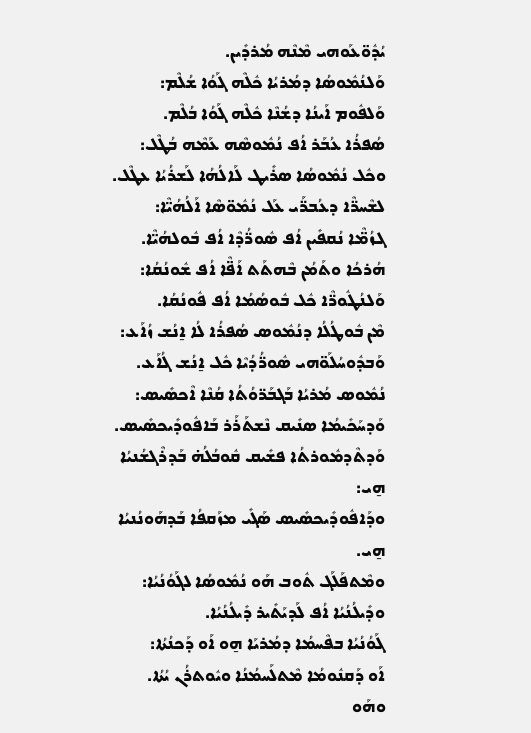ܝܳܕܽܘ̈ܥܰܘܗܝ ܡܶܢܶܗ ܡܳܪܕܺܝܢ.
ܘܰܠܢܳܡܽܘܣܳܐ ܕܡܳܪܝܳܐ ܟܽܠܶܗ ܓܰܘܳܐ ܫܳܠܶܡ:
ܘܰܠܦܽܘܡ ܐܰܝܢܳܐ ܕܫܳܢܶܐ ܟܽܠܶܗ ܓܰܘܳܐ ܒܳܠܶܡ.
ܣܳܦܪܳܐ ܥܳܒܰܪ ܐܳܦ ܢܳܡܽܘܣܶܗ ܥܰܡܶܗ ܒܳܛܶܠ:
ܘܟܽܠ ܢܳܡܽܘܣܳܐ ܣܪܺܝܛ ܠܰܐܠܳܗܳܐ ܠܰܫܪܳܝܳܐ ܥܛܶܠ.
ܠܫܶܚܪ̈ܶܐ ܕܥܳܒܪ̈ܰܝ ܥܰܠ ܢܳܡܽܘ̈ܣܶܐ ܐܰܠܳܗܳܝ̈ܶܐ:
ܓܙܳܡ̈ܶܐ ܢܳܩܦܺܝܢ ܐܳܦ ܣܽܘܪ̈ܳܕܶܐ ܐܳܦ ܒܽܘܠܗܳܝ̈ܶܐ.
ܗܳܪܟܳܐ ܘܬܰܡܳܢ ܒܶܗܬܰܬ ܐܰܦ̈ܶܐ ܐܳܦ ܫܽܘܢܳܩܳܐ:
ܘܰܠܢܳܛܽܘܪ̈ܶܐ ܟܽܠ ܒܽܘܣܳܡܳܐ ܐܳܦ ܦܽܘܢܳܩܳܐ.
ܡܶܢ ܒܽܘܛܳܠܳܐ ܕܢܳܡܽܘܣ ܣܳܦܪܳܐ ܠܳܐ ܐ̱ܢܳܫ ܙܳܐܰܥ:
ܘܰܒܕܽܘܚܳܠܰܘ̈ܗܝ ܣܽܘܪ̈ܳܕܳܝܶܐ ܟܽܠ ܐ̱ܢܳܫ ܓܳܐܰܥ.
ܢܳܡܽܘܣ ܡܳܪܝܳܐ ܒܰܓܒܰܪ̈ܘܳܬܳܐ ܩܳܢܶܐ ܐܶܟܣܺܝܣ:
ܘܰܕܚܰܟܺܝܡܳܐ ܣܢܺܝܩ ܢܶܫܬܰܪܰܪ ܒܰܐܦܽܘܕܺܝܟܣܺܝܣ.
ܘܰܕܬܶܕܡܽܘܪܬܳܐ ܦܫܺܝܩ ܩܽܘܒܳܠܳܗ̇ ܒܰܕܪܶܓܫܳܢܝܳܐ ܗ̱ܝ:
ܘܕܰܐܦܽܘܕܺܝܟܣܺܝܣ ܣܰܓܺܝ ܡܙܰܩܦܳܐ ܒܰܕܗܰܘܢܳܢܝܳܐ ܗ̱ܝ.
ܘܡܶܬܦܰܠܰܓ ܬܽܘܒ ܗܰܘ ܢܳܡܽܘܣܳܐ ܠܓܰܘܳܢܳܝܳܐ:
ܘܕܺܝܠܳܢܳܝܳܐ ܐܳܦ ܠܰܕܝܰܬܺܝܪ ܕܺܝܠܳܢܳܝܳܐ.
ܓܰܘܳܢܳܝܳܐ ܒܦܶܚܡܳܐ ܕܡܳܪܝܰܐ ܗ̱ܘ ܐܰܘ ܕܰܟܢܳܬܳܐ:
ܐܰܘ ܕܰܩܢܽܘܡܳܐ ܡܶܬܠܰܚܡܳܢܳܐ ܘܝܽܘܬܪܳܢ ܝܳܬܳܐ.
ܘܗܰܘ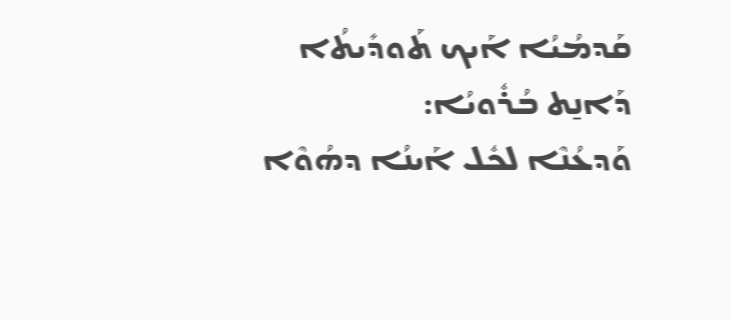ܩܰܕܡܳܝܳܐ ܐܰܝܟ ܬܰܘܕܺܝܬܳܐ ܕܰܐܢ̱ܬ ܒܳܪܽܘܝܳܐ:
ܘܰܕܥܳܢܶܐ ܠܟܽܠ ܐܰܝܢܳܐ ܕܗܳܘܶܐ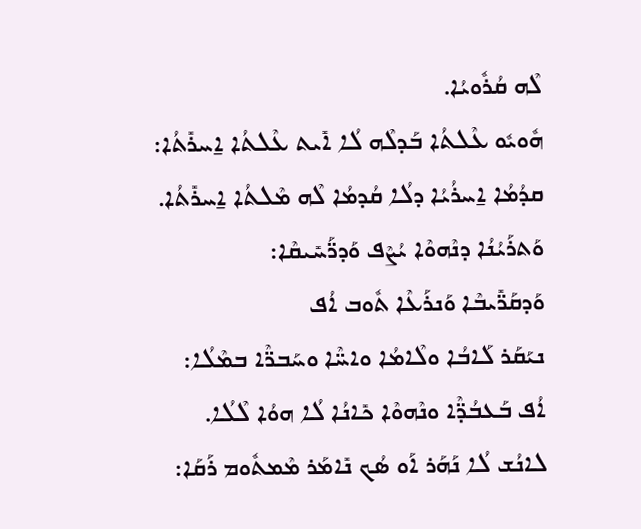ܠܶܗ ܩܳܪܽܘܝܳܐ.
ܗܽܘܝܽܘ ܥܶܠܬܳܐ ܒܰܕܠܶܗ ܠܳܐ ܐܺܝܬ ܥܶܠܬܳܐ ܐ̱ܚܪܺܬܳܐ:
ܩܕܳܡܳܐ ܐ̱ܚܪܳܝܳܐ ܕܠܳܐ ܩܳܕܡܳܐ ܠܶܗ ܡܶܠܬܳܐ ܐ̱ܚܪܺܬܳܐ.
ܘܰܬܪܰܝܳܢܳܐ ܕܢܶܗܘܶܐ ܝܳܨܶܦ ܘܰܕܪ̈ܰܚܺܝܩܶܐ:
ܘܰܕܩܰܪ̈ܺܝܒܶܐ ܘܰܢܪܰܥܶܐ ܬܽܘܒ ܐܳܦ
ܢܝܰܩܰܪ ܠܰܐܒܳܐ ܘܠܶܐܡܳܐ ܘܐܚ̈ܶܐ ܘܚܰܒܪ̈ܶܐ ܒܡܶܠܳܐ:
ܐܳܦ ܒܰܥܒܳܕ̈ܶܐ ܘܢܶܗܘܶܐ ܟܺܐܢܳܐ ܠܳܐ ܗܘܳܐ ܠܶܠܳܐ.
ܠܐܢܳܫ ܠܳܐ ܢܰܗܰܪ ܐܰܘ ܣܳܟ ܢܺܐܡܰܪ ܡܶܡܬܽܘܡ ܪܰܩܰܐ: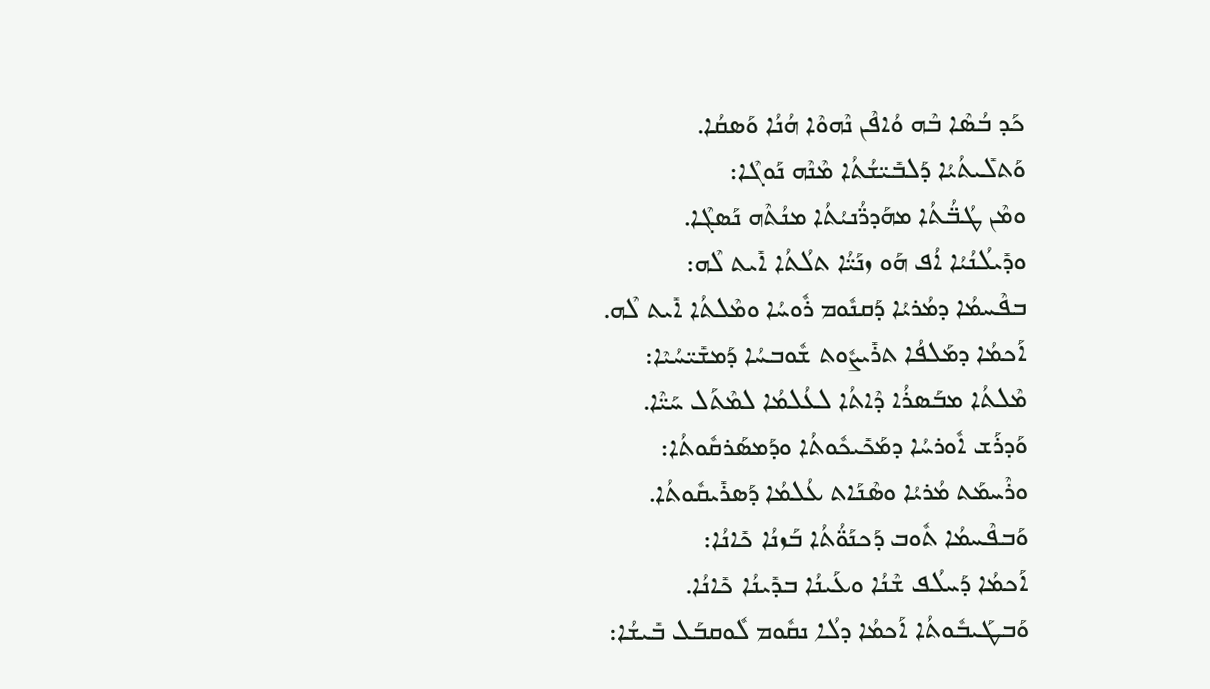ܟܰܕ ܒܳܣܶܐ ܒܶܗ ܘܳܐܦܶܢ ܢܶܗܘܶܐ ܗܳܢܳܐ ܘܰܣܩܳܐ.
ܘܰܬܠܺܝܬܳܝܳܐ ܕܰܠܒܺܝ̈ܫܳܬܳܐ ܡܶܢܶܗ ܢܰܘܓܶܐ:
ܘܡܶܢ ܛܳܒ̈ܳܬܳܐ ܡܗܰܕܪ̈ܳܢܝܳܬܳܐ ܡܢܳܬܶܗ ܢܰܣܓܶܐ.
ܘܕܺܝܠܳܢܳܝܳܐ ܐܳܦ ܗܰܘ ܙܢܰܝ̈ܳܐ ܬܠܳܬܳܐ ܐܺܝܬ ܠܶܗ:
ܒܦܶܚܡܳܐ ܕܡܳܪܝܳܐ ܕܰܩܢܽܘܡ ܪܽܘܚܳܐ ܘܡܶܠܬܳܐ ܐܺܝܬ ܠܶܗ.
ܐܰܟܡܳܐ ܕܡܰܠܦܳܐ ܬܪܺܝܨܽܘܬ ܫܽܘܒܚܳܐ ܕܰܡܫܺܝ̈ܚܳܝܶܐ:
ܡܶܠܬܳܐ ܡܒܰܣܪܳܐ ܕܶܐܬܳܐ ܠܥܳܠܡܳܐ ܠܡܶܬܰܠ ܚܰܝ̈ܶܐ.
ܘܰܕܪܰܫ ܐܽܘܪܚܳܐ ܕܡܰܟܺܝܟܽܘܬܳܐ ܘܕܰܡܣܰܪܩܽܘܬܳܐ:
ܘܪܶܚܡܰܬ ܡܳܪܝܳܐ ܘܣܶܢܰܐܬ ܥܳܠܡܳܐ ܕܰܣܪܺܝܩܽܘܬܳܐ.
ܘܰܒܦܶܚܡܳܐ ܬܽܘܒ ܕܰܟܢܰܘ̈ܳܬܳܐ ܒܰܙܢܳܐ ܟܺܐܢܳܐ:
ܐܰܟܡܳܐ ܕܰܚܠܳܦ ܫܶܢܳܐ ܘܥܰܝܢܳܐ ܒܕܺܝܢܳܐ ܟܺܐܢܳܐ.
ܘܰܒܛܰܝܒܽܘܬܳܐ ܐܰܟܡܳܐ ܕܠܳܐ ܢܩܽܘܡ ܠܽܘܩܒܰܠ ܒܺܝܫܳܐ: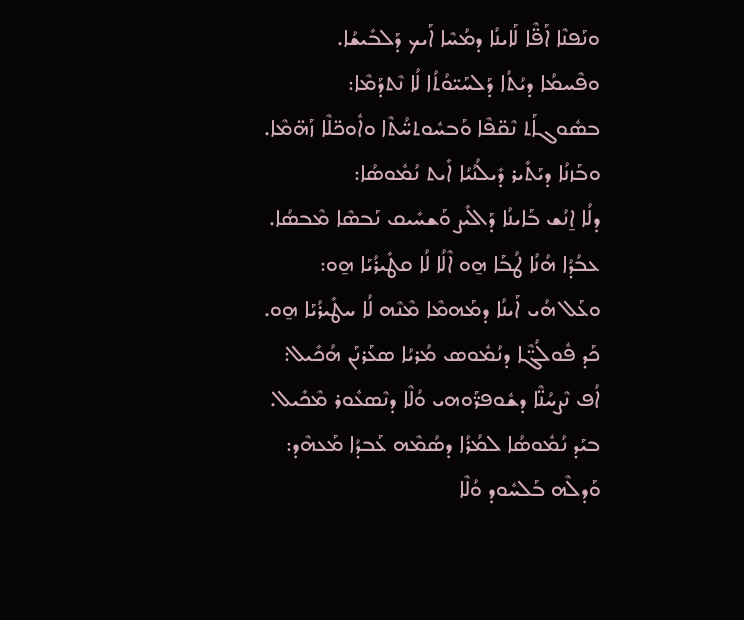ܘܢܰܦܢܶܐ ܐܰܦ̈ܶܐ ܠܰܐܝܢܳܐ ܕܡܳܚܶܐ ܐܰܝܟ ܕܰܠܒܺܝܫܳܐ.
ܘܦܶܚܡܳܐ ܕܝܳܬܳܐ ܕܰܠܚܰܝ̈ܘܳܬܳܐ ܠܳܐ ܢܶܬܕܰܡܶܐ:
ܒܣܽܘܓܐܰܬ ܢܶܩ̈ܦܶܐ ܘܰܒܚܽܘܬܚ̈ܳܬܶܐ ܘܐܽܘܟ̈ܠܶܐ ܙܰܗ̈ܡܶܐ.
ܘܒܰܙܢܳܐ ܕܝܰܬܺܝܪ ܕܺܝܠܳܢܳܝܳܐ ܐܺܝܬ ܢܳܡܽܘܣܳܐ:
ܕܠܳܐ ܐ̱ܢܳܫ ܒܰܐܝܢܳܐ ܕܰܐܠܺܝܨ ܘܰܫܚܺܝܩ ܢܰܒܣܶܐ ܡܶܒܣܳܐ.
ܥܒܳܕܳܐ ܗܳܢܳܐ ܛܳܒܰܐ ܗ̱ܘ ܐܶܠܳܐ ܠܳܐ ܩܛܺܝܪܳܝܰܐ ܗ̱ܘ:
ܘܥܰܠ ܗܳܝ ܐܰܝܢܳܐ ܕܡܰܗܡܶܐ ܡܶܢܶܗ ܠܳܐ ܚܛܺܝܪܳܝܰܐ ܗ̱ܘ.
ܟܰܕ ܦܽܘܠܳܓ̈ܶܐ ܕܢܳܡܽܘܣ ܡܳܪܝܳܐ ܣܥܰܪܢܰܢ ܗܳܟܺܝܠ:
ܐܳܦ ܢܶܨܚܳܢ̈ܶܐ ܕܫܽܘܦܪ̈ܰܘܗܝ ܘܳܠܶܐ ܕܢܶܣܥܽܘܪ ܡܶܟܺܝܠ.
ܒܝܰܕ ܢܳܡܽܘܣܳܐ ܠܡܳܪܳܐ ܕܣܳܡܶܗ ܥܰܒܕܳܐ ܡܰܥܗܶܕ:
ܘܰܕܠܶܗ ܒܰܠܚܽܘܕ ܘܳܠܶܐ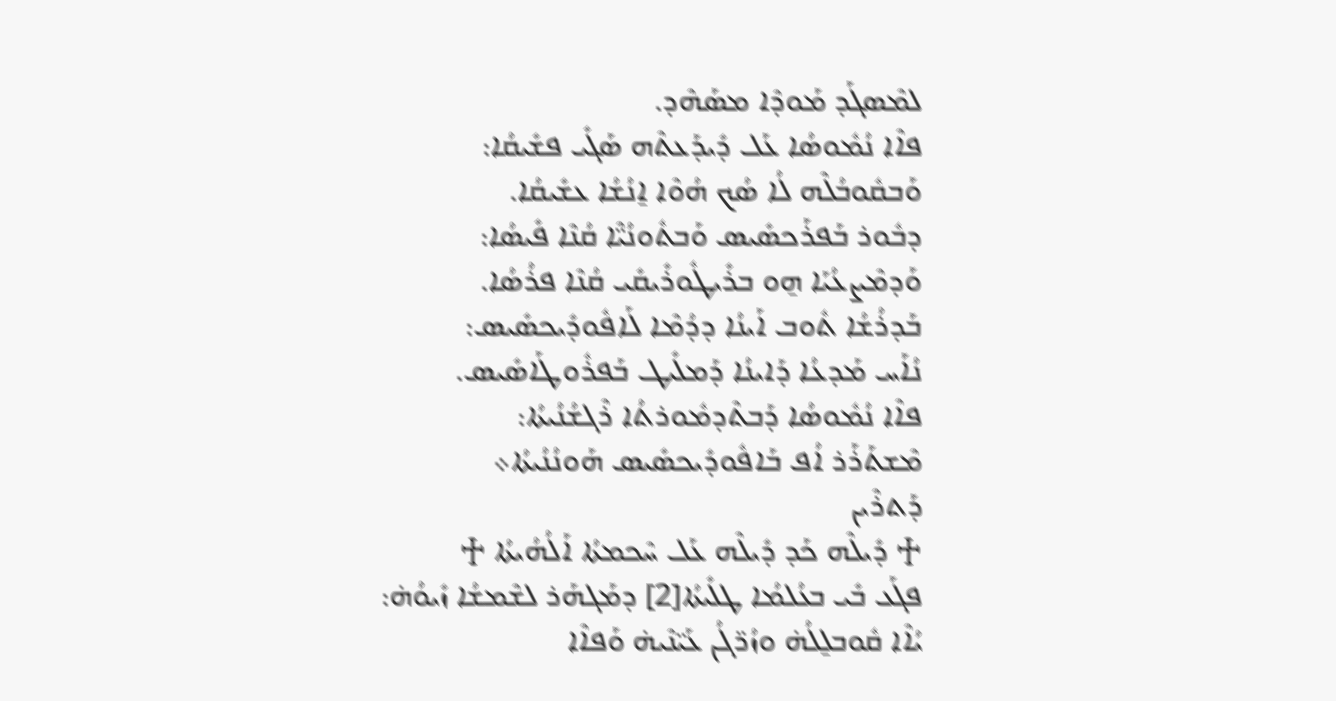ܠܡܶܣܓܰܕ ܡܰܘܕܶܐ ܡܣܰܗܶܕ.
ܦܐܶܐ ܢܳܡܽܘܣܳܐ ܥܰܠ ܕܺܝܕܰܥܬܶܗ ܣܰܓܺܝ ܦܫܺܝܩܳܐ:
ܘܰܒܩܽܘܒܳܠܶܗ ܠܳܐ ܣܳܟ ܗܳܘܶܐ ܐ̱ܢܳܫܳܐ ܥܫܺܝܩܳܐ.
ܕܒܽܘܪ ܒܰܦܪܰܟܣܺܝܣ ܘܰܒܬܽܘܢܳܝ̈ܶܐ ܩܳܢܶܐ ܦܺܝܣܳܐ:
ܘܰܕܡܶܨܥܳܝܰܐ ܗ̱ܘ ܒܪܺܝܛܽܘܪܺܝܩܺܝ ܩܳܢܶܐ ܦܪܳܣܳܐ.
ܒܰܕܪܳܫܳܐ ܬܽܘܒ ܐܰܝܢܳܐ ܕܕܳܡܶܐ ܠܰܐܦܽܘܕܺܝܟܣܺܝܣ:
ܢܳܐܰܚ ܡܰܕܥܳܐ ܕܰܐܝܢܳܐ ܕܰܡܠܺܝܛ ܒܰܦܪܽܘܛܰܐܣܺܝܣ.
ܦܐܶܐ ܢܳܡܽܘܣܳܐ ܕܰܒܬܶܕܡܽܘܪܬܳܐ ܪܶܓܫܳܢܳܝܬܳܐ:
ܡܶܫܬܰܪܰܪ ܐܳܦ ܒܰܐܦܽܘܕܺܝܟܣܺܝܣ ܗܰܘܢܳܢܳܝܬܳܐ܀
ܕܰܬܪܶܝܢ
♱ ܕܺܝܠܶܗ ܟܰܕ ܕܺܝܠܶܗ ܥܰܠ ܚܶܟܡܬܳܐ ܐܰܠܳܗܳܝܬܳܐ ♱
ܦܓܰܥ ܒܺܝ ܒܥܳܠܡܳܐ ܛܠܺܝܬܳܐ[2] ܕܡܰܓܗܰܪ ܠܫܶܡܫܳܐ ܙܺܝܘܳܗ̇:
ܝܳܐܶܐ ܩܽܘܒܠ̱ܠܳܗ̇ ܘܙܳܪ̈ܓܳܢ ܥܰܝ̈ܢܶܝܗ̇ ܘܰܦܐܶܐ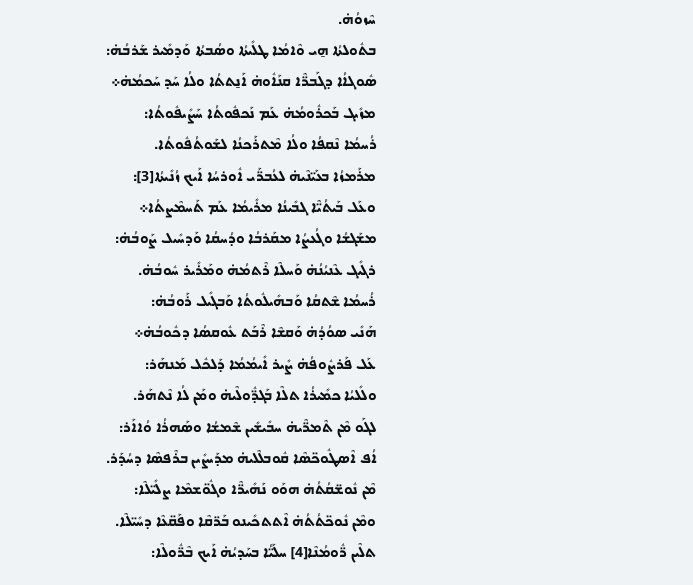ܚܶܙܘܳܗ̇.
ܒܬܽܘܠܬܳܐ ܗ̱ܝ ܘܶܐܡܳܐ ܛܠܺܝܬܳܐ ܘܣܳܒܬܳܐ ܘܰܕܡܺܝܪ ܫܰܪܒܳܗ̇:
ܣܽܘܓܐܳܐ ܕܓܰܒܪ̈ܶܐ ܩܢܰܐܽܘܗ̇ ܐܰܢ̱ܬܬܳܐ ܘܠܳܐ ܚܰܕ ܚܰܟܡܳܗ̇܀
ܡܙܺܝܓ ܒܰܟܪܽܘܡܳܗ̇ ܥܰܡ ܢܰܟܦܽܘܬܳܐ ܚܰܨܺܝܦܽܘܬܳܐ:
ܪܳܚܡܳܐ ܢܶܩܦܳܐ ܘܠܳܐ ܡܶܬܪܰܟܢܳܐ ܠܫܰܘܬܳܦܽܘܬܳܐ.
ܡܪܰܡܙܳܐ ܒܥܰܝ̈ܢܶܝܗ̇ ܠܥܳܒܪ̈ܰܝ ܐܽܘܪܚܳܐ ܐܰܝܟ ܙܳܢܺܝܬܳܐ[3]:
ܘܥܰܠ ܒܰܝܬܳܝ̈ܶܐ ܓܒܺܝܢܳܐ ܡܪܺܝܡܳܐ ܥܰܡ ܬܰܚܡܶܨܬܳܐ܀
ܡܫܰܓܫܳܐ ܘܓܳܥܨܳܐ ܡܩܰܪܒܳܐ ܘܕܳܚܩܳܐ ܘܰܕܚܺܝܠ ܨܰܘܒܳܗ̇:
ܪܓܺܝܓ ܥܶܢܝܳܢܳܗ̇ ܘܰܚܠܶܐ ܪܶܬܡܳܗ̇ ܘܡܰܪܺܝܪ ܚܽܘܒܳܗ̇.
ܪܳܚܡܳܐ ܫܶܬܩܳܐ ܘܰܒܗܺܝܠܽܘܬܳܐ ܘܰܒܓܺܝܠ ܪܰܘܒܳܗ̇:
ܗܰܢܺܝ ܣܘܳܕܳܗ̇ ܘܰܩܫܶܐ ܪܶܒܰܬ ܥܽܘܩܣܳܐ ܕܟܽܘܒܳܗ̇܀
ܥܰܠ ܦܰܪܨܽܘܦܳܗ̇ ܨܺܝܪ ܐܺܝܡܳܡܳܐ ܕܰܠܟܽܠ ܡܰܢܗܰܪ:
ܘܠܺܠܝܳܐ ܟܡܺܝܪܳܐ ܬܠܶܐ ܒܰܓܕ̈ܽܘܠܶܝܗ̇ ܘܡܰܢ ܠܳܐ ܢܶܬܗܰܪ.
ܠܓܰܘ ܡܶܢ ܬܶܡܪ̈ܶܝܗ̇ ܚܒܺܝܫܺܝܢ ܫܶܡܫܳܐ ܘܣܰܗܪܳܐ ܘܳܐܐܰܪ:
ܐܳܦ ܐܶܣܛܽܘܟ̈ܣܶܐ ܩܽܘܒܠܶܠܝܗ̇ ܡܕܰܝܨܺܝܢ ܒܪܶܦܣܶܐ ܕܚܳܕܰܪ.
ܡܶܢ ܢܽܘܫ̈ܩܳܬܳܗ̇ ܗܘܰܘ ܢܰܗܺܝܪ̈ܶܐ ܘܓܽܘ̈ܫܡܶܐ ܨܠܺܝ̈ܠܶܐ:
ܘܡܶܢ ܢܽܘܟ̈ܬܳܬܳܗ̇ ܐܶܬܬܟܺܝܢܘ ܒܰܪ̈ܩܶܐ ܘܦܰܩ̈ܥܶܐ ܕܚܺܝ̈ܠܶܐ.
ܬܠܶܝܢ ܪ̈ܽܘܡܳܢܶܐ[4] ܚܠܰܝ̈ܳܐ ܒܚܰܕܝܳܗ̇ ܐܰܝܟ ܒܶܪ̈ܽܘܠܶܐ: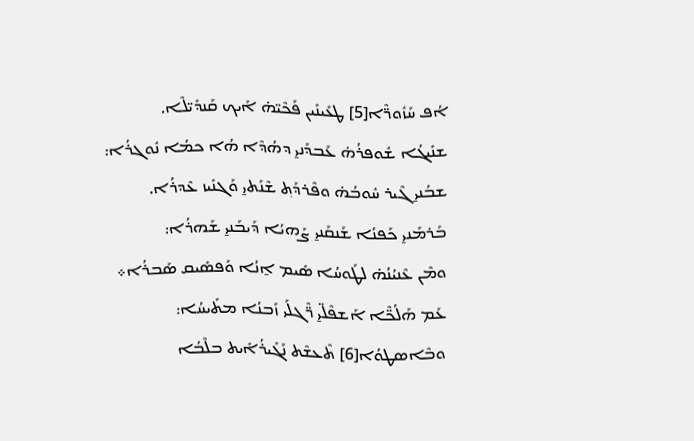ܐܳܦ ܚܰܙܽܘܪ̈ܶܐ[5] ܛܥܺܝܢܺܝܢ ܦܰܟܶܝ̈ܗ̇ ܐܰܝܟ ܩܰܢܕܺܝ̈ܠܶܐ.
ܫܢܺܝܓܳܐ ܫܽܘܦܪܳܗ̇ ܥܰܒܕܰܢܝ̱ ܕܗܳܕܶܐ ܗܳܐ ܟܡܳܐ ܢܽܘܓܪܳܐ:
ܫܒܳܢܝ̱ ܓܶܝܪ ܚܽܘܒܳܗ̇ ܘܦܶܪܕܰܬ݂ ܫܶܢܰܬܝ̱ ܘܰܓܢܺܝܙ ܥܶܕܪܳܐ.
ܒܰܪܡܰܢܝ̱ ܟܰܦܢܳܐ ܫܰܢܩܰܢܝ̱ ܨܰܗܝܳܐ ܕܰܝܒܰܢܝ̱ ܫܰܗܪܳܐ:
ܘܡܶܢ ܥܶܢܝܳܢܳܗ̇ ܠܛܰܘܚܳܐ ܣܺܝܡ ܐ̱ܢܳܐ ܘܰܦܣܺܝܩ ܣܰܒܪܳܐ܀
ܥܰܡ ܗܰܠܳܟ̈ܶܐ ܐܰܫܦܶܠ̈ܝ̱ ܪ̈ܶܓܠܰܝ ܙܰܒܢܳܐ ܡܬܺܝܚܳܐ:
ܘܒܶܐܣܛܘܳܐ[6] ܬܶܥܫܶܬ ܢܰܓܺܝܪܳܐܺܝܬ ܒܠܶܒܳܐ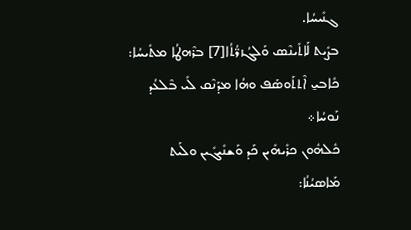ܓܢܺܝܚܳܐ.
ܒܨܺܝܬ ܠܰܐܬܺܝܢܶܣ ܘܰܠܓܳܙܪ̈ܳܬܳܐ[7] ܒܪܶܗܛܳܐ ܡܬܺܝܚܳܐ:
ܟܺܐܒܝ̱ ܐܶܬܬܰܘܣܰܦ ܘܗܳܐ ܡܕܰܢܶܩ ܠܺܝ ܒܶܠܥܳܕ ܢܰܘܚܳܐ܀
ܟܽܠܗܽܘܢ ܟܪܺܝܗܺܝܢ ܟܰܕ ܘܰܫܢܺܝܓܺܝܢ ܘܠܰܝܬ ܡܰܐܣܝܳܢܳܐ: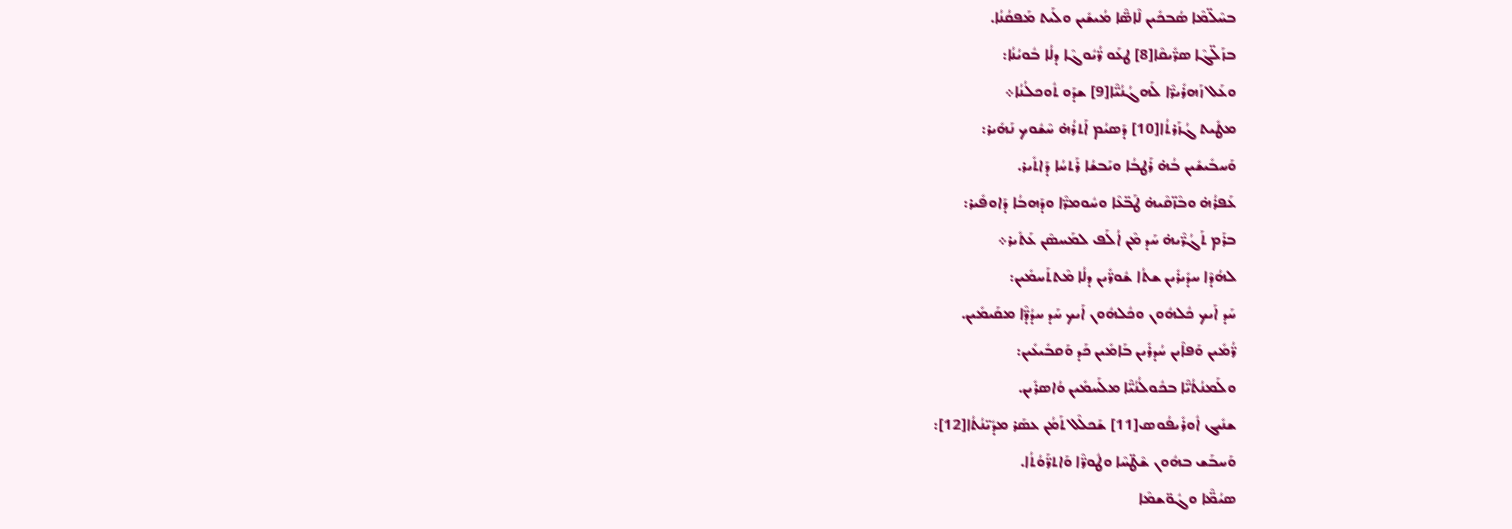ܒܚܶܠ̈ܡܶܐ ܣܳܒܟܺܝܢ ܠܶܐܣ̈ܶܐ ܡܳܝܫܺܝܢ ܘܠܰܝܬ ܡܰܦܩܳܢܳܐ.
ܒܙܰܠ̈ܓܶܐ ܣܪ̈ܺܝܩܶܐ[8] ܛܥܰܘ ܪ̈ܳܝܽܘܓܶܐ ܕܠܳܐ ܒܽܘܝܳܢܳܐ:
ܘܥܰܠ ܙܰܗܪܺܝܪ̈ܶܐ ܠܰܗܓܳܢܳܝ̈ܶܐ[9] ܫܕܰܘ ܬܽܘܟܠܳܢܳܐ܀
ܡܛܺܝܬ ܓܳܙܰܪܬܳܐ[10] ܕܰܣܝܳܡ ܐܰܬܪܳܗ̇ ܚܶܫܽܘܟ ܢܰܗܺܝܪ:
ܘܰܚܒܺܝܫܺܝܢ ܒܳܗ̇ ܪܰܛܒܳܐ ܘܝܰܒܫܳܐ ܪܰܬܚܳܐ ܕܰܐܬܺܝܪ.
ܥܰܦܪܳܗ̇ ܘܒܶܙ̈ܩܶܝܗ̇ ܛܰܒ̈ܥܶܐ ܘܚܽܘܡܪ̈ܶܐ ܘܕܰܗܒܳܐ ܕܰܐܘܦܺܝܪ:
ܒܪܰܡ ܬܰܓܳܪ̈ܶܝܗ̇ ܚܰܕ ܡܶܢ ܐܳܠܰܦ ܠܡܰܚܣܶܢ ܥܰܬܺܝܪ܀
ܠܗܳܕܶܐ ܚܕܺܝܪܺܝܢ ܫܬܳܐ ܫܽܘܪ̈ܺܝܢ ܕܠܳܐ ܡܶܬܬܰܚܡܺܝܢ:
ܚܰܕ ܐܰܝܟ ܟܽܠܗܽܘܢ ܘܟܽܠܗܽܘܢ ܐܰܝܟ ܚܰܕ ܚܕܳܕ̈ܶܐ ܡܩܰܝܡܺܝܢ.
ܪ̈ܳܡܺܝܢ ܘܰܦܐܶܝܢ ܚܳܕܪܺܝܢ ܒܰܐܡܺܝܢ ܟܰܕ ܘܰܩܒܺܝܥܺܝܢ:
ܘܠܰܡܢܳܬܳܝ̈ܶܐ ܒܟܽܘܠܳܢܳܝ̈ܶܐ ܡܠܰܚܡܺܝܢ ܘܳܐܣܪܺܝܢ.
ܫܢܺܝܓ ܐܽܘܪܺܝܦܳܘܣ[11] ܫܰܟܠܶܠ ܬܰܡܳܢ ܥܣܰܪ ܡܕܺܝ̈ܢܳܬܳܐ[12]:
ܘܰܚܒܰܫ ܒܗܽܘܢ ܫܶܛ̈ܚܶܐ ܘܛܽܘܪ̈ܶܐ ܘܰܐܬܪ̈ܰܘܳܬܳܐ.
ܣܝܳܡ̈ܶܐ ܘܓܽܘ̈ܫܡܶܐ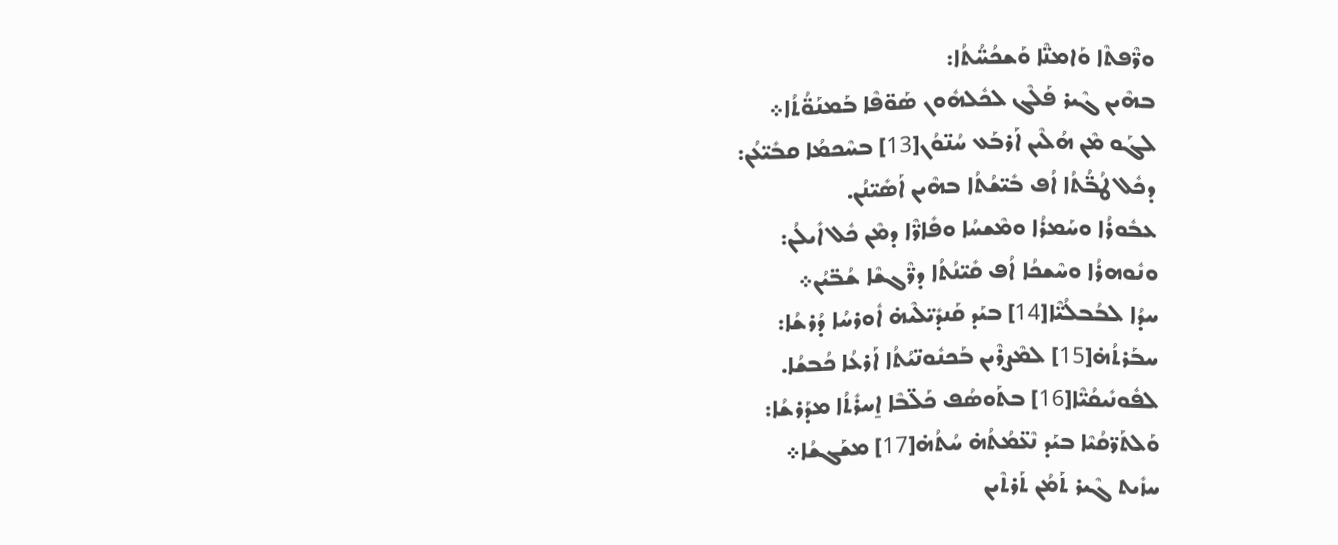ܘܪ̈ܶܦܬܶܐ ܘܰܐܡܢ̈ܶܐ ܘܰܫܟܳܚ̈ܳܬܳܐ:
ܒܗܶܝܢ ܓܶܝܪ ܦܰܠܶܓ ܠܟܽܠܗܽܘܢ ܣܰܘ̈ܦܶܐ ܒܰܡܢܰܘ̈ܳܬܳܐ܀
ܠܓܰܘ ܡܶܢ ܗܳܠܶܝܢ ܐܰܪܒܰܥ ܚܳܢ̈ܘܳܢ[13] ܒܚܶܟܡܳܐ ܩܒܺܝ̈ܥܳܢ:
ܕܟܽܠ ܛܳܒ̈ܳܬܳܐ ܐܳܦ ܒܺܝ̈ܫܳܬܳܐ ܒܗܶܝܢ ܐܰܣܺܝ̈ܢܳܢ.
ܥܒܽܘܪܳܐ ܘܚܰܡܪܳܐ ܘܡܶܫܚܳܐ ܘܦܺܐܪ̈ܶܐ ܕܡܶܢ ܟܽܠ ܐܺܝܠܳܢ:
ܘܢܽܘܗܪܳܐ ܘܚܶܫܟܳܐ ܐܳܦ ܩܺܝ̈ܢܳܬܳܐ ܕܪ̈ܶܓܫܶܐ ܫܳܒ̈ܝܳܢ܀
ܚܕܳܐ ܠܒܳܒܠܳܝ̈ܶܐ[14] ܒܝܰܕ ܩܰܢܕܺܝ̈ܠܶܝܗ̇ ܐܽܘܪܚܳܐ ܕܳܪܫܳܐ:
ܚܒܰܪܬܳܗ̇[15] ܠܡܶܨܪܶܝܢ ܒܰܟܢܽܘܢ̈ܝܳܬܳܐ ܐܰܪܥܳܐ ܟܳܒܫܳܐ.
ܠܦܽܘܢܺܝܩܳܝ̈ܶܐ[16] ܒܬܰܘܣܳܦ ܟܰܠ̈ܒܶܐ ܐ̱ܚܪܺܬܳܐ ܡܕܰܪܫܳܐ:
ܘܰܠܬܰܪ̈ܩܳܝܶܐ ܒܝܰܕ ܢܶܥ̈ܡܳܬܳܗ̇ ܚܳܬܳܗ̇[17] ܡܫܰܓܫܳܐ܀
ܚܙܺܝܬ ܓܶܝܪ ܬܰܡܳܢ ܬܰܪܬܶܝܢ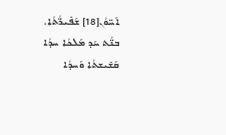ܐܰܚ̈ܘܳܢ[18] ܫܰܦܺܝܪ̈ܳܬܳܐ.
ܒܢ̈ܳܬ ܚܰܕ ܡܰܠܟܳܐ ܚܕܳܐ ܩܰܫܺܝܫܬܳܐ ܘܰܚܕܳܐ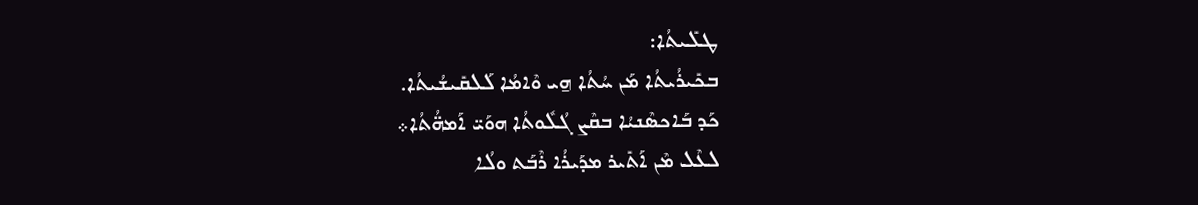ܛܠܺܝܬܳܐ:
ܒܟܺܝܪܳܝܬܳܐ ܡܰܢ ܚܳܬܳܐ ܗ̱ܝ ܘܶܐܡܳܐ ܠܰܠܩܺܝܫܳܝܬܳܐ.
ܟܰܕ ܒܰܐܟܣܶܢܝܳܐ ܒܩܶܨ ܓܳܠܽܘܬܳܐ ܗܘܰܝ̈ ܐܰܡܗ̈ܳܬܳܐ܀
ܠܥܶܠ ܡܶܢ ܐܰܬܺܝܪ ܡܕܰܝܪܳܐ ܪܶܒܰܬ ܘܠܳܐ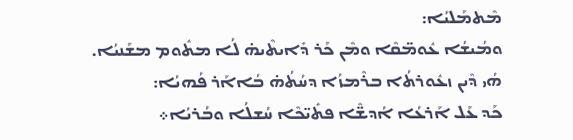ܡܶܬܡܰܠܝܳܐ:
ܘܡܳܝܫܳܐ ܥܽܘܡ̈ܩܶܐ ܘܡܶܢ ܟܰܪ ܕܺܐܝܬܶܝܗ̇ ܠܳܐ ܡܬܽܘܡ ܡܫܰܢܝܳܐ.
ܗܳܝ ܕܶܝܢ ܙܥܽܘܪܬܳܐ ܒܪܶܡܙܳܐ ܕܚܳܬܳܗ̇ ܒܳܐܐܰܪ ܦܳܗܝܳܐ:
ܟܰܕ ܥܰܠ ܐܰܪܥܳܐ ܐܳܕܫ̈ܶܐ ܦܬܺܝ̈ܟܶܐ ܚܳܫܠܳܐ ܘܒܳܪܝܳܐ܀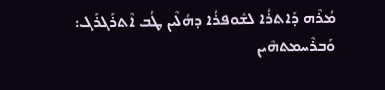ܡܳܪܶܗ ܕܰܐܬܪܳܐ ܠܫܽܘܦܪܳܐ ܕܗܳܠܶܝܢ ܛܳܒ ܐܶܬܪܰܓܪܰܓ:
ܘܰܒܪܶܚܡܬܗܶܝܢ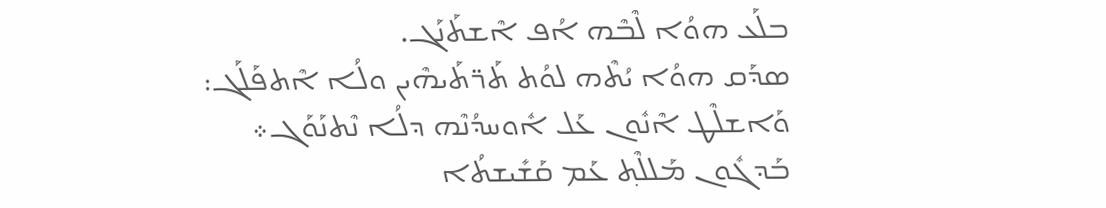ܒܠܰܥ ܗܘܳܐ ܠܶܒܶܗ ܐܳܦ ܐܶܫܬܰܢܰܓ.
ܣܕܰܩ ܗܘܳܐ ܝܳܬܶܗ ܠܘܳܬ ܬܰܪ̈ܬܰܝܗܶܝܢ ܘܠܳܐ ܐܶܬܦܰܠܰܓ:
ܘܰܐܫܠܶܛ ܐܶܢܽܘܢ ܥܰܠ ܐܽܘܚܕܳܢܶܗ ܕܠܳܐ ܢܶܬܢܰܘܰܓ܀
ܒܰܕܓܽܘܢ ܡܰܠܠܶܬ݂ ܥܰܡ ܩܰܫܺܝܫܬܳܐ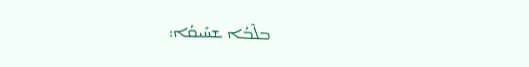ܒܠܶܒܳܐ ܫܚܺܝܩܳܐ: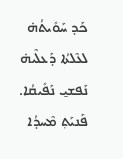ܟܰܕ ܚܰܘܺܝܬܳܗ̇ ܠܥܶܠܬܳܐ ܕܰܥܠܶܝܗ̇ ܢܰܦܫܝ̱ ܢܰܦܺܝܩܳܐ.
ܦܰܢܝܰܬ݂ ܡܶܚܕܳܐ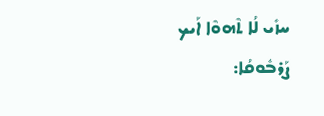ܚܙܺܝ ܠܳܐ ܬܶܗܘܶܐ ܐܰܝܟ ܨܰܪܒܽܘܩܳܐ: